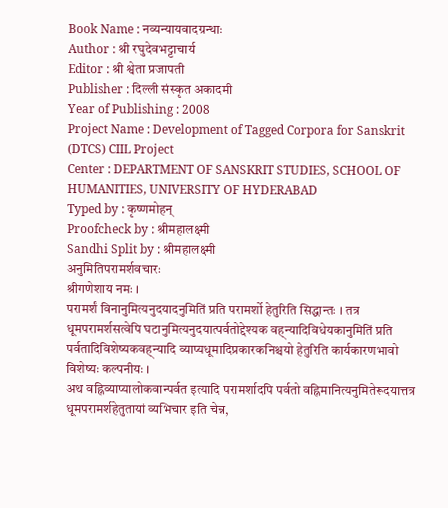Book Name : नव्यन्यायवादग्रन्थाः
Author : श्री रघुदेवभट्टाचार्य
Editor : श्री श्वेता प्रजापती
Publisher : दिल्ली संस्कृत अकादमी
Year of Publishing : 2008
Project Name : Development of Tagged Corpora for Sanskrit (DTCS) CIIL Project
Center : DEPARTMENT OF SANSKRIT STUDIES, SCHOOL OF HUMANITIES, UNIVERSITY OF HYDERABAD
Typed by : कृष्णमोहन्
Proofcheck by : श्रीमहालक्ष्मी
Sandhi Split by : श्रीमहालक्ष्मी
अनुमितिपरामर्शवचारः
श्रीगणेशाय नमः ।
परामर्शं विनानुमित्यनुदयादनुमितिं प्रति परामर्शो हेतुरिति सिद्धान्तः । तत्र धूमपरामर्शसत्वेपि घटानुमित्यनुदयात्पर्वतोद्देश्यक वह्न्यादिविधेयकानुमितिं प्रति पर्वतादिविशेष्यकवह्न्यादि व्याप्यधूमादिप्रकारकनिश्चयो हेतुरिति कार्यकारणभावो विशेष्यः कल्पनीयः ।
अथ वह्निव्याप्यालोकवान्पर्वत इत्यादि परामर्शादपि पर्वतो वह्निमानित्यनुमितेरूदयात्तत्र धूमपरामर्शहेतुतायां व्यभिचार इति चेन्न,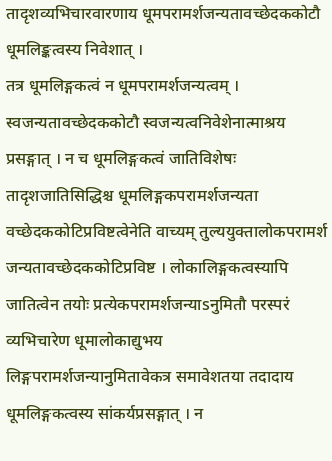तादृशव्यभिचारवारणाय धूमपरामर्शजन्यतावच्छेदककोटौ धूमलिङ्कत्वस्य निवेशात् ।
तत्र धूमलिङ्गकत्वं न धूमपरामर्शजन्यत्वम् । स्वजन्यतावच्छेदककोटौ स्वजन्यत्वनिवेशेनात्माश्रय प्रसङ्गात् । न च धूमलिङ्गकत्वं जातिविशेषः तादृशजातिसिद्धिश्च धूमलिङ्गकपरामर्शजन्यता वच्छेदककोटिप्रविष्टत्वेनेति वाच्यम् तुल्ययुक्तालोकपरामर्श जन्यतावच्छेदककोटिप्रविष्ट । लोकालिङ्गकत्वस्यापि जातित्वेन तयोः प्रत्येकपरामर्शजन्याsनुमितौ परस्परं व्यभिचारेण धूमालोकाद्युभय लिङ्गपरामर्शजन्यानुमितावेकत्र समावेशतया तदादाय धूमलिङ्गकत्वस्य सांकर्यप्रसङ्गात् । न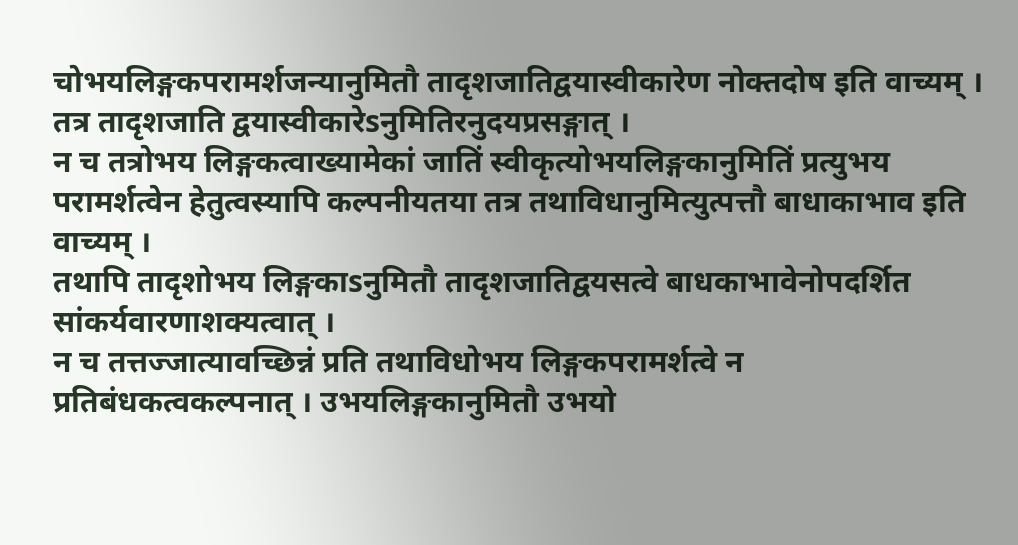चोभयलिङ्गकपरामर्शजन्यानुमितौ तादृशजातिद्वयास्वीकारेण नोक्तदोष इति वाच्यम् ।
तत्र तादृशजाति द्वयास्वीकारेsनुमितिरनुदयप्रसङ्गात् ।
न च तत्रोभय लिङ्गकत्वाख्यामेकां जातिं स्वीकृत्योभयलिङ्गकानुमितिं प्रत्युभय परामर्शत्वेन हेतुत्वस्यापि कल्पनीयतया तत्र तथाविधानुमित्युत्पत्तौ बाधाकाभाव इति वाच्यम् ।
तथापि तादृशोभय लिङ्गकाsनुमितौ तादृशजातिद्वयसत्वे बाधकाभावेनोपदर्शित सांकर्यवारणाशक्यत्वात् ।
न च तत्तज्जात्यावच्छिन्नं प्रति तथाविधोभय लिङ्गकपरामर्शत्वे न प्रतिबंधकत्वकल्पनात् । उभयलिङ्गकानुमितौ उभयो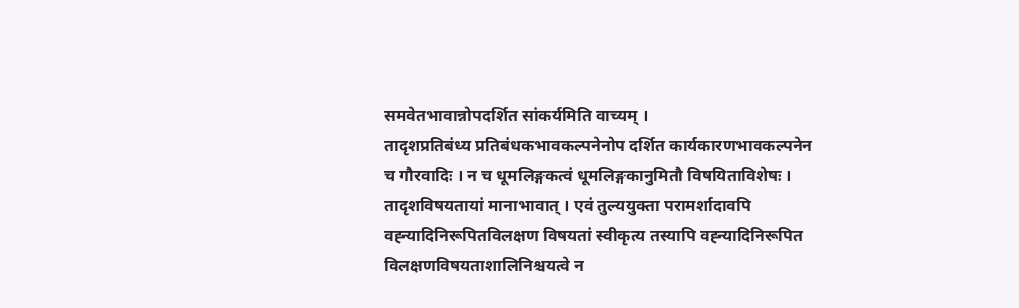समवेतभावान्नोपदर्शित सांकर्यमिति वाच्यम् ।
तादृशप्रतिबंध्य प्रतिबंधकभावकल्पनेनोप दर्शित कार्यकारणभावकल्पनेन च गौरवादिः । न च धूमलिङ्गकत्वं धूमलिङ्गकानुमितौ विषयिताविशेषः । तादृशविषयतायां मानाभावात् । एवं तुल्ययुक्ता परामर्शादावपि वह्न्यादिनिरूपितविलक्षण विषयतां स्वीकृत्य तस्यापि वह्न्यादिनिरूपित विलक्षणविषयताशालिनिश्चयत्वे न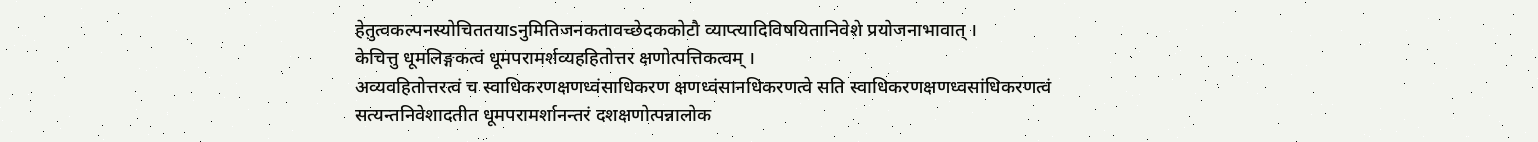हेतुत्वकल्पनस्योचिततयाsनुमितिजनकतावच्छेदककोटौ व्याप्त्यादिविषयितानिवेशे प्रयोजनाभावात् ।
केचित्तु धूमलिङ्गकत्वं धूमपरामर्शव्यहहितोत्तर क्षणोत्पत्तिकत्वम् ।
अव्यवहितोत्तरत्वं च स्वाधिकरणक्षणध्वंसाधिकरण क्षणध्वंसानधिकरणत्वे सति स्वाधिकरणक्षणध्वसांधिकरणत्वं सत्यन्तनिवेशादतीत धूमपरामर्शानन्तरं दशक्षणोत्पन्नालोक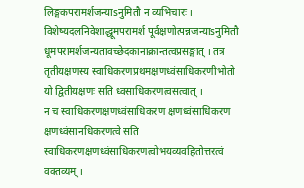लिङ्गकपरामर्शजन्याsनुमितौ न व्यभिचारः ।
विशेष्यदलनिवेशाद्धूमपरामर्श पूर्वक्षणोत्पन्नजन्याsनुमितौ धूमपरामर्शजन्यतावच्छेदकानाक्रान्तत्वप्रसङ्गात् । तत्र तृतीयक्षणस्य स्वाधिकरणप्रथमक्षणध्वंसाधिकरणीभोतो यो द्वितीयक्षणः सति ध्वसाधिकरणत्वसत्वात् ।
न च स्वाधिकरणक्षणध्वंसाधिकरण क्षणध्वंसाधिकरण क्षणध्वंसानधिकरणत्वे सति स्वाधिकरणक्षणध्वंसाधिकरणत्वोभयव्यवहितोत्तरत्वं वक्तव्यम् ।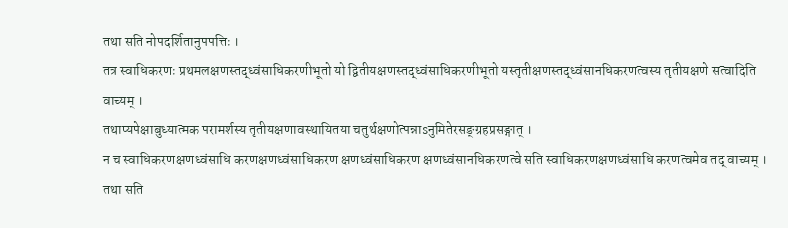तथा सति नोपदर्शितानुपपत्तिः ।
तत्र स्वाधिकरणः प्रथमलक्षणस्तद्ध्वंसाधिकरणीभूतो यो द्वितीयक्षणस्तद्ध्वंसाधिकरणीभूतो यस्तृतीक्षणस्तद्ध्वंसानधिकरणत्वस्य तृतीयक्षणे सत्वादिति वाच्यम् ।
तथाप्यपेक्षाबुध्यात्मक परामर्शस्य तृतीयक्षणावस्थायितया चतुर्थक्षणोत्पन्नाsनुमितेरसङ्ग्रहप्रसङ्गात् ।
न च स्वाधिकरणक्षणध्वंसाधि करणक्षणध्वंसाधिकरण क्षणध्वंसाधिकरण क्षणध्वंसानधिकरणत्वे सति स्वाधिकरणक्षणध्वंसाधि करणत्वमेव तद् वाच्यम् । तथा सति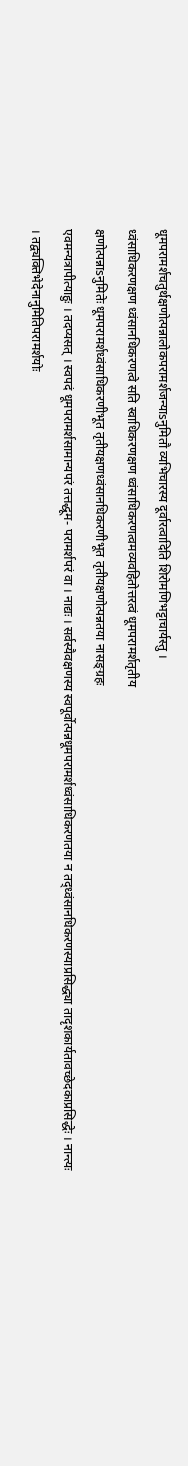धूमपरामर्शचतुर्थक्षणोत्पन्नालोकपरामर्शजन्याsनुमितौ व्यभिचारस्य दूर्वारत्वादिति शिरोमणिभट्टाचार्यस्तु ।
ध्वंसाधिकरणक्षण ध्वंसानधिकरणत्वे सति स्वाधिकरणक्षण ध्वंसाधिकरणत्वमव्यवहितोत्तरत्वं धूमपरामर्शतृतीय
क्षणोत्पन्नाsनुमितेः धूमपरामर्शध्वंसाधिकरणीभूत तृतीयक्षणध्वंसानधिकरणीभूत तृतीयक्षणोत्पन्नतया नासङ्ग्रहः
एवमन्यत्रापीत्याहुः । तदप्यसत् । स्वपदं धूमपरामर्शसामान्यपरं तत्तद्धूम- परामर्शपरं वा । नाद्यः । सर्वस्यैवक्षणस्य स्वपूर्वोत्पन्नधूमपरामर्शध्वंसाधिकरणतया न तद्ध्वंसानधिकरणस्याप्रसिद्ध्या तादृशकार्यतावच्छेदकाप्रसिद्धेः । नान्त्यः । तद्व्यक्तिभेदेनानुमितिपरामर्शयोः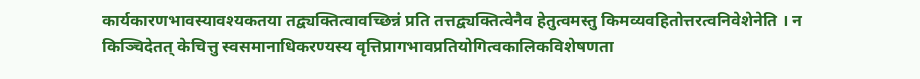कार्यकारणभावस्यावश्यकतया तद्व्यक्तित्वावच्छिन्नं प्रति तत्तद्व्यक्तित्वेनैव हेतुत्वमस्तु किमव्यवहितोत्तरत्वनिवेशेनेति । न किञ्चिदेतत् केचित्तु स्वसमानाधिकरण्यस्य वृत्तिप्रागभावप्रतियोगित्वकालिकविशेषणता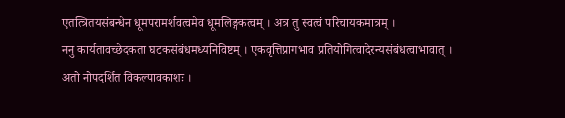एतत्त्रितयसंबन्धेन धूमपरामर्शवत्वमेव धूमलिङ्गकत्वम् । अत्र तु स्वत्वं परिचायकमात्रम् ।
ननु कार्यतावच्छेदकता घटकसंबंधमध्यनिविष्टम् । एकवृत्तिप्रागभाव प्रतियोगित्वादेरन्यसंबंधत्वाभावात् ।
अतो नोपदर्शित विकल्पावकाशः ।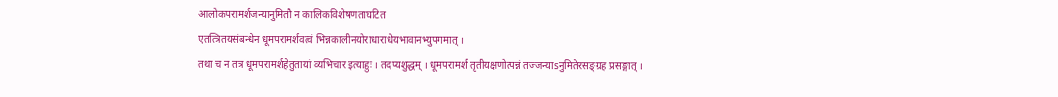आलोकपरामर्शजन्यानुमितौ न कालिकविशेषणताघटित
एतत्त्रितयसंबन्धेन धूमपरामर्शवत्वं भिन्नकालीनयोराधाराधेयभावानभ्युपगमात् ।
तथा च न तत्र धूमपरामर्शहेतुतायां व्यभिचार इत्याहुः । तदप्यशुद्धम् । धूमपरामर्श तृतीयक्षणोत्पन्नं तज्जन्याsनुमितेरसङ्ग्रह प्रसङ्गात् ।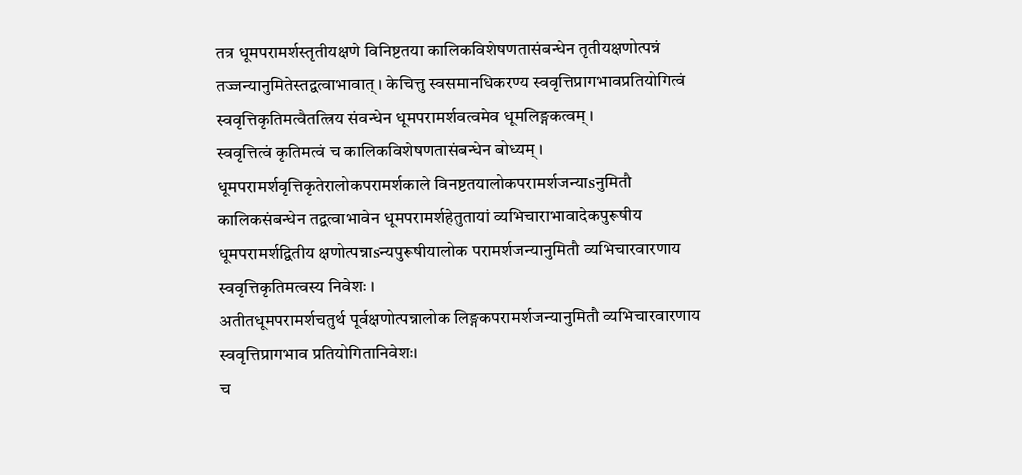तत्र धूमपरामर्शस्तृतीयक्षणे विनिष्टतया कालिकविशेषणतासंबन्धेन तृतीयक्षणोत्पन्नं
तज्जन्यानुमितेस्तद्वत्वाभावात् । केचित्तु स्वसमानधिकरण्य स्ववृत्तिप्रागभावप्रतियोगित्वं स्ववृत्तिकृतिमत्वैतत्त्रिय संवन्धेन धूमपरामर्शवत्वमेव धूमलिङ्गकत्वम् ।
स्ववृत्तित्वं कृतिमत्वं च कालिकविशेषणतासंबन्धेन बोध्यम् ।
धूमपरामर्शवृत्तिकृतेरालोकपरामर्शकाले विनष्टतयालोकपरामर्शजन्याsनुमितौ कालिकसंबन्धेन तद्वत्वाभावेन धूमपरामर्शहेतुतायां व्यभिचाराभावादेकपुरूषीय धूमपरामर्शद्वितीय क्षणोत्पन्नाsन्यपुरूषीयालोक परामर्शजन्यानुमितौ व्यभिचारवारणाय स्ववृत्तिकृतिमत्वस्य निवेशः ।
अतीतधूमपरामर्शचतुर्थ पूर्वक्षणोत्पन्नालोक लिङ्गकपरामर्शजन्यानुमितौ व्यभिचारवारणाय स्ववृत्तिप्रागभाव प्रतियोगितानिवेशः।
च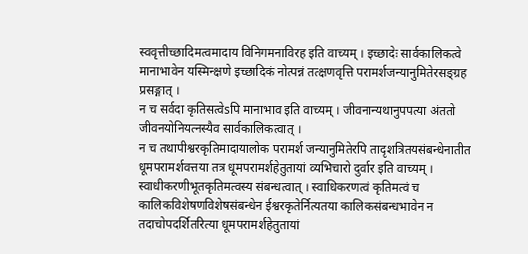स्ववृत्तीच्छादिमत्वमादाय विनिगमनाविरह इति वाच्यम् । इच्छादेः सार्वकालिकत्वे मानाभावेन यस्मिन्क्षणे इच्छादिकं नोत्पन्नं तत्क्षणवृत्ति परामर्शजन्यानुमितेरसङ्ग्रह प्रसङ्गात् ।
न च सर्वदा कृतिसत्वेsपि मानाभाव इति वाच्यम् । जीवनान्यथानुपपत्या अंततो जीवनयोनियत्नस्यैव सार्वकालिकत्वात् ।
न च तथापीश्वरकृतिमादायालोक परामर्श जन्यानुमितेरपि तादृशत्रितयसंबन्धेनातीत धूमपरामर्शवत्तया तत्र धूमपरामर्शहेतुतायां व्यभिचारो दुर्वार इति वाच्यम् ।
स्वाधीकरणीभूतकृतिमत्वस्य संबन्धत्वात् । स्वाधिकरणत्वं कृतिमत्वं च कालिकविशेषणविशेषसंबन्धेन ईश्वरकृतेर्नित्यतया कालिकसंबन्धभावेन न तदाचोपदर्शितरित्या धूमपरामर्शहेतुतायां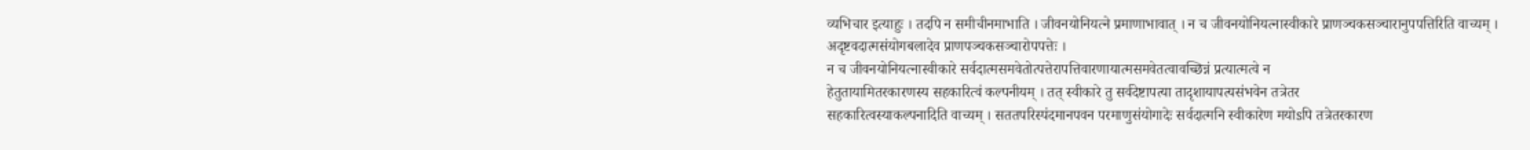व्यभिचार इत्याहुः । तदपि न समीचीनमाभाति । जीवनयोनियत्ने प्रमाणाभावात् । न च जीवनयोनियत्नास्वीकारे प्राणञ्चकसञ्चारानुपपत्तिरिति वाच्यम् ।
अदृष्टवदात्मसंयोगबलादेव प्राणपञ्चकसञ्चारोपपत्तेः ।
न च जीवनयोनियत्नास्वीकारे सर्वदात्मसमवेतोत्पत्तेरापत्तिवारणायात्मसमवेतत्वावच्छिन्नं प्रत्यात्मत्वे न
हेतुतायामितरकारणस्य सहकारित्वं कल्पनीयम् । तत् स्वीकारे तु सर्वदेष्टापत्या तादृशायापत्यसंभवेन तत्रेतर
सहकारित्वस्याकल्पनादिति वाच्यम् । सततपरिस्पंदमानपवन परमाणुसंयोगादेः सर्वदात्मनि स्वीकारेण मयोsपि तत्रेतरकारण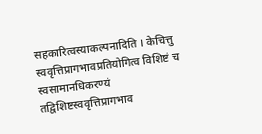सहकारित्वस्याकल्पनादिति । केचित्तु स्ववृत्तिप्रागभावप्रतियोगित्व विशिष्टं च स्वसामानधिकरण्यं तद्विशिष्टस्ववृत्तिप्रागभाव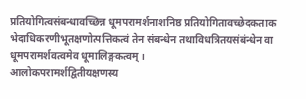प्रतियोगित्वसंबन्धावच्छिन्न धूमपरामर्शनाशनिष्ठ प्रतियोगितावच्छेदकताक भेदाधिकरणीभूतक्षणोत्पत्तिकत्वं तेन संबन्धेन तथाविधत्रितयसंबंन्धेन वा धूमपरामर्शवत्वमेव धूमालिङ्गकत्वम् ।
आलोकपरामर्शद्वितीयक्षणस्य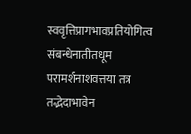स्ववृत्तिप्रागभावप्रतियोगित्व संबन्धेनातीतधूम परामर्शनाशवत्तया तत्र तद्भेदाभावेन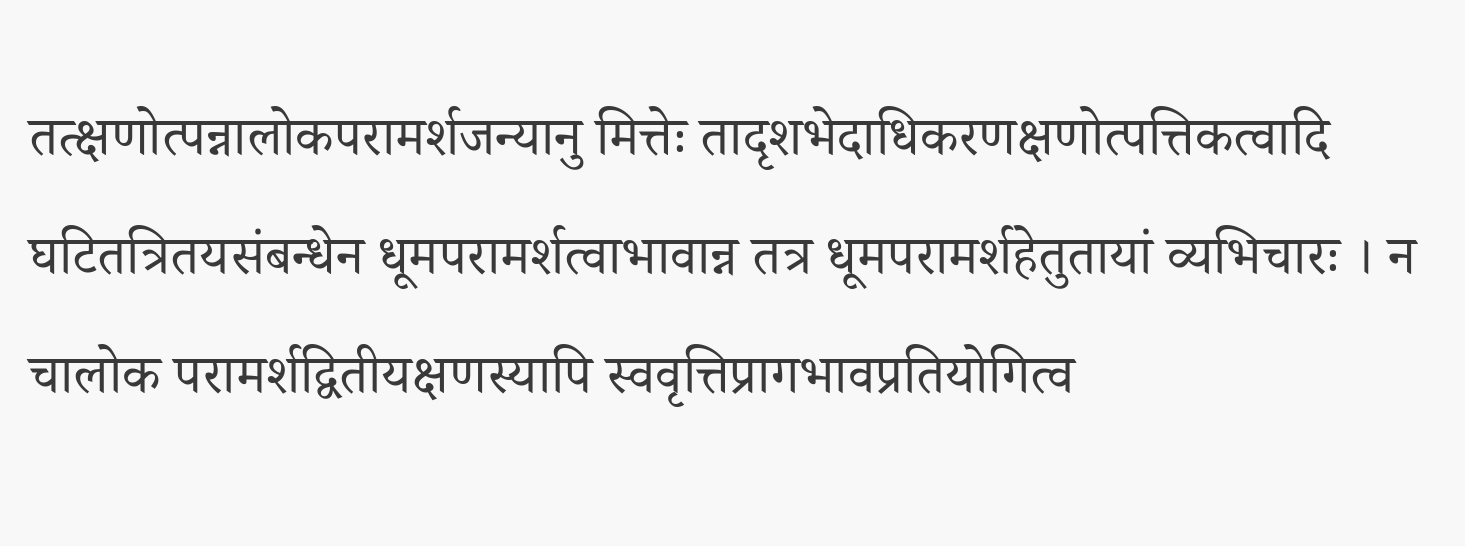तत्क्षणोत्पन्नालोकपरामर्शजन्यानु मित्तेः तादृशभेदाधिकरणक्षणोत्पत्तिकत्वादि घटितत्रितयसंबन्धेन धूमपरामर्शत्वाभावान्न तत्र धूमपरामर्शहेतुतायां व्यभिचारः । न चालोक परामर्शद्वितीयक्षणस्यापि स्ववृत्तिप्रागभावप्रतियोगित्व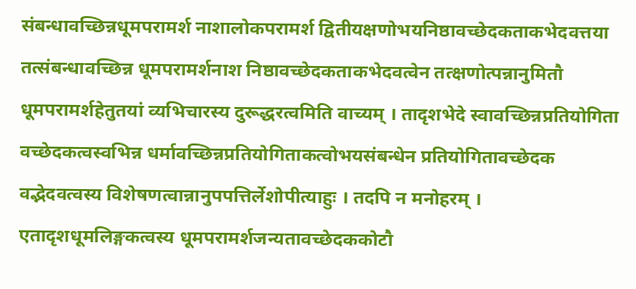संबन्धावच्छिन्नधूमपरामर्श नाशालोकपरामर्श द्वितीयक्षणोभयनिष्ठावच्छेदकताकभेदवत्तया तत्संबन्धावच्छिन्न धूमपरामर्शनाश निष्ठावच्छेदकताकभेदवत्वेन तत्क्षणोत्पन्नानुमितौ धूमपरामर्शहेतुतयां व्यभिचारस्य दुरूद्धरत्वमिति वाच्यम् । तादृशभेदे स्वावच्छिन्नप्रतियोगिता वच्छेदकत्वस्वभिन्न धर्मावच्छिन्नप्रतियोगिताकत्वोभयसंबन्धेन प्रतियोगितावच्छेदक वद्भेदवत्वस्य विशेषणत्वान्नानुपपत्तिर्लेशोपीत्याहुः । तदपि न मनोहरम् । एतादृशधूमलिङ्गकत्वस्य धूमपरामर्शजन्यतावच्छेदककोटौ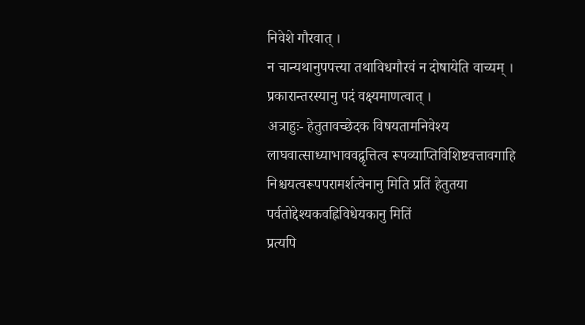निवेशे गौरवात् ।
न चान्यथानुपपत्त्या तथाविधगौरवं न दोषायेति वाच्यम् । प्रकारान्तरस्यानु पदं वक्ष्यमाणत्वात् ।
अत्राहुः- हेतुतावच्छेदक विषयतामनिवेश्य लाघवात्साध्याभाववद्वृत्तित्व रूपव्याप्तिविशिष्टवत्तावगाहि निश्चयत्वरूपपरामर्शत्वेनानु मिति प्रतिं हेतुतया पर्वतोद्देश्यकवह्निविधेयकानु मितिं
प्रत्यपि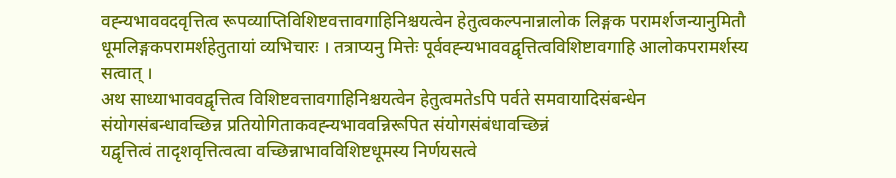वह्न्यभाववदवृत्तित्व रूपव्याप्तिविशिष्टवत्तावगाहिनिश्चयत्वेन हेतुत्वकल्पनान्नालोक लिङ्गक परामर्शजन्यानुमितौ धूमलिङ्गकपरामर्शहेतुतायां व्यभिचारः । तत्राप्यनु मित्तेः पूर्ववह्न्यभाववद्वृत्तित्वविशिष्टावगाहि आलोकपरामर्शस्य सत्वात् ।
अथ साध्याभाववद्वृत्तित्व विशिष्टवत्तावगाहिनिश्चयत्वेन हेतुत्वमतेsपि पर्वते समवायादिसंबन्धेन संयोगसंबन्धावच्छिन्न प्रतियोगिताकवह्न्यभाववन्निरूपित संयोगसंबंधावच्छिन्नं
यद्वृत्तित्वं तादृशवृत्तित्वत्वा वच्छिन्नाभावविशिष्टधूमस्य निर्णयसत्वे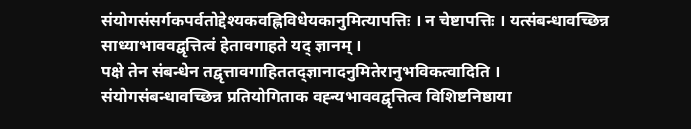संयोगसंसर्गकपर्वतोद्देश्यकवह्निविधेयकानुमित्यापत्तिः । न चेष्टापत्तिः । यत्संबन्धावच्छिन्न साध्याभाववद्वृत्तित्वं हेतावगाहते यद् ज्ञानम् ।
पक्षे तेन संबन्धेन तद्वृत्तावगाहिततद्ज्ञानादनुमितेरानुभविकत्वादिति ।
संयोगसंबन्धावच्छिन्न प्रतियोगिताक वह्न्यभाववद्वृत्तित्व विशिष्टनिष्ठाया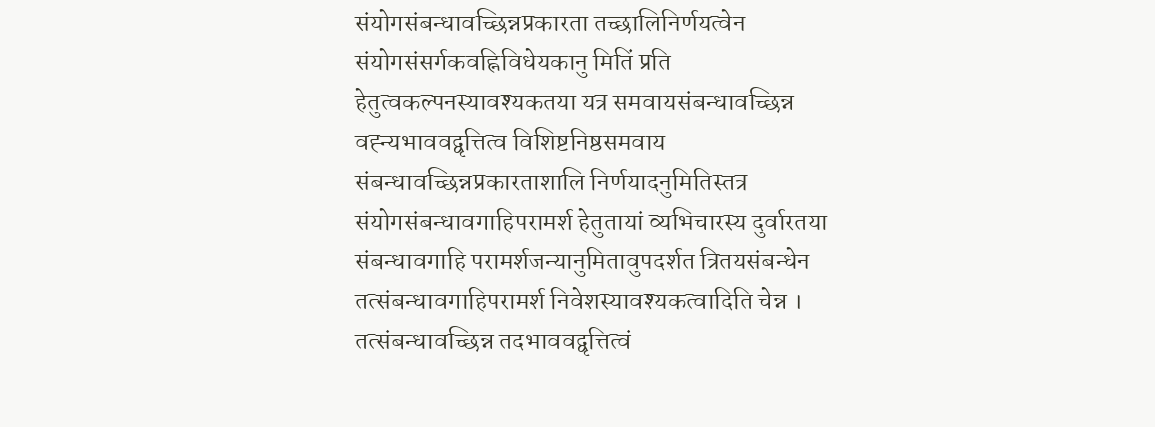संयोगसंबन्धावच्छिन्नप्रकारता तच्छालिनिर्णयत्वेन संयोगसंसर्गकवह्निविधेयकानु मितिं प्रति
हेतुत्वकल्पनस्यावश्यकतया यत्र समवायसंबन्धावच्छिन्न वह्न्यभाववद्वृत्तित्व विशिष्टनिष्ठसमवाय
संबन्धावच्छिन्नप्रकारताशालि निर्णयादनुमितिस्तत्र संयोगसंबन्धावगाहिपरामर्श हेतुतायां व्यभिचारस्य दुर्वारतया संबन्धावगाहि परामर्शजन्यानुमितावुपदर्शत त्रितयसंबन्धेन तत्संबन्धावगाहिपरामर्श निवेशस्यावश्यकत्वादिति चेन्न ।
तत्संबन्धावच्छिन्न तदभाववद्वृत्तित्वं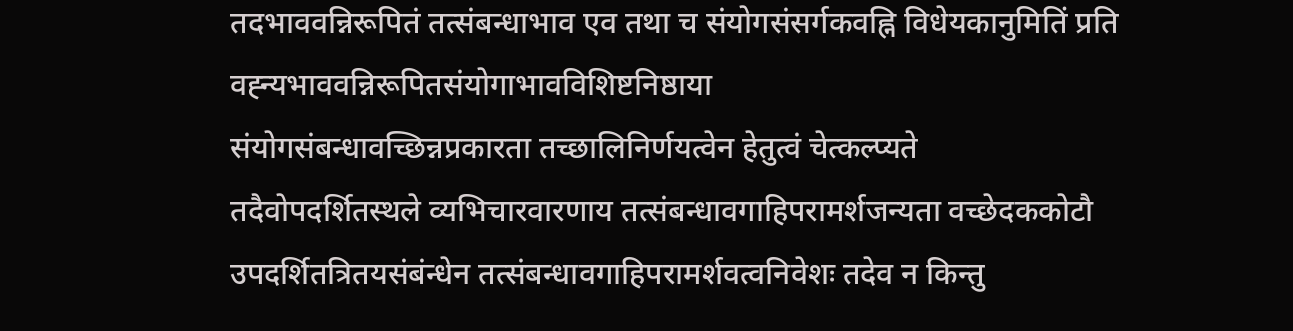तदभाववन्निरूपितं तत्संबन्धाभाव एव तथा च संयोगसंसर्गकवह्नि विधेयकानुमितिं प्रति वह्न्यभाववन्निरूपितसंयोगाभावविशिष्टनिष्ठाया
संयोगसंबन्धावच्छिन्नप्रकारता तच्छालिनिर्णयत्वेन हेतुत्वं चेत्कल्प्यते
तदैवोपदर्शितस्थले व्यभिचारवारणाय तत्संबन्धावगाहिपरामर्शजन्यता वच्छेदककोटौ उपदर्शितत्रितयसंबंन्धेन तत्संबन्धावगाहिपरामर्शवत्वनिवेशः तदेव न किन्तु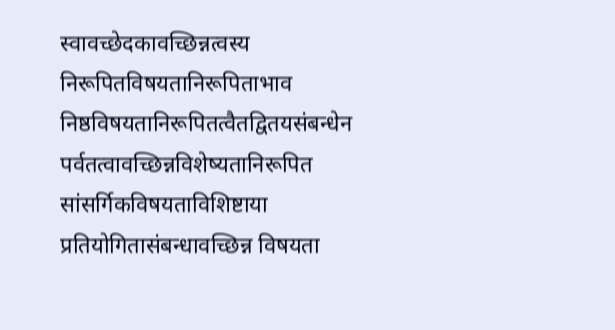स्वावच्छेदकावच्छिन्नत्वस्य निरूपितविषयतानिरूपिताभाव निष्ठविषयतानिरूपितत्वैतद्वितयसंबन्धेन पर्वतत्वावच्छिन्नविशेष्यतानिरूपित सांसर्गिकविषयताविशिष्टाया
प्रतियोगितासंबन्धावच्छिन्न विषयता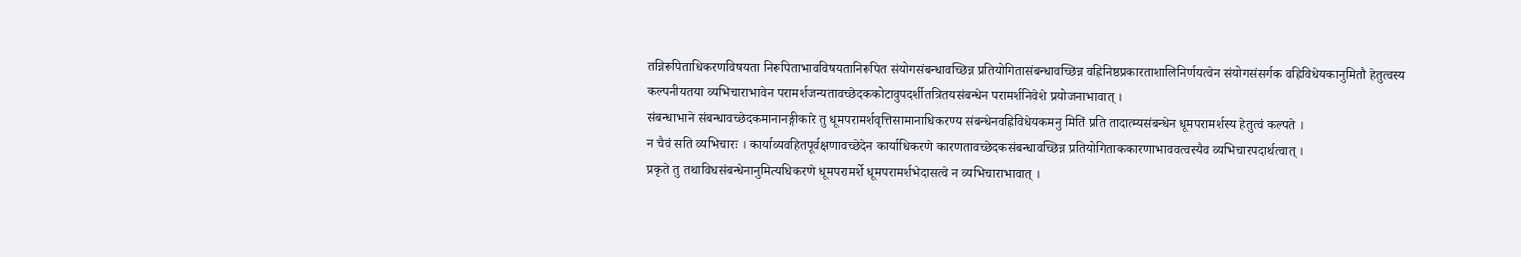तन्निरूपिताधिकरणविषयता निरूपिताभावविषयतानिरूपित संयोगसंबन्धावच्छिन्न प्रतियोगितासंबन्धावच्छिन्न वह्निनिष्ठप्रकारताशालिनिर्णयत्वेन संयोगसंसर्गक वह्निविधेयकानुमितौ हेतुत्वस्य कल्पनीयतया व्यभिचाराभावेन परामर्शजन्यतावच्छेदककोटावुपदर्शीतत्रितयसंबन्धेन परामर्शनिवेशे प्रयोजनाभावात् ।
संबन्धाभाने संबन्धावच्छेदकमानानङ्गीकारे तु धूमपरामर्शवृत्तिसामानाधिकरण्य संबन्धेनवह्निविधेयकमनु मितिं प्रति तादात्म्यसंबन्धेन धूमपरामर्शस्य हेतुत्वं कल्पते ।
न चैवं सति व्यभिचारः । कार्याव्यवहितपूर्वक्षणावच्छेदेन कार्याधिकरणे कारणतावच्छेदकसंबन्धावच्छिन्न प्रतियोगिताककारणाभाववत्वस्यैव व्यभिचारपदार्थत्वात् ।
प्रकृते तु तथाविधसंबन्धेनानुमित्यधिकरणे धूमपरामर्शे धूमपरामर्शभेदासत्वे न व्यभिचाराभावात् ।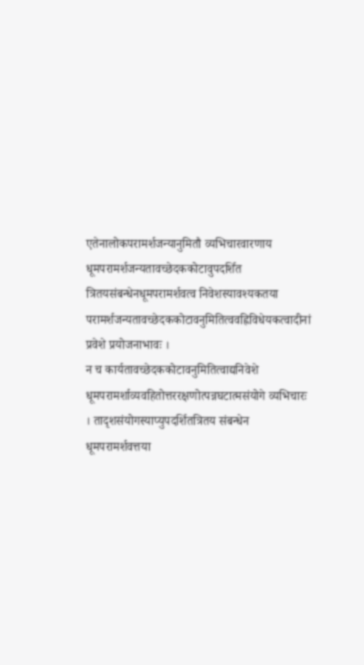एतेनालोकपरामर्शजन्यानुमितौ व्यभिचारवारणाय धूमपरामर्शजन्यतावच्छेदककोटावुपदर्शित त्रितयसंबन्धेनधूमपरामर्शवत्व निवेशस्यावश्यकतया परामर्शजन्यतावच्छेदककोटावनुमितित्ववह्निविधेयकत्वादीनां प्रवेशे प्रयोजनाभावः ।
न च कार्यतावच्छेदककोटावनुमितित्वाद्यनिवेशे धूमपरामर्शाव्यवहितोत्तररक्षणोत्पन्नघटात्मसंयोगे व्यभिचारः । तादृशसंयोगस्याप्युपदर्शितत्रितय संबन्धेन धूमपरामर्शवत्तया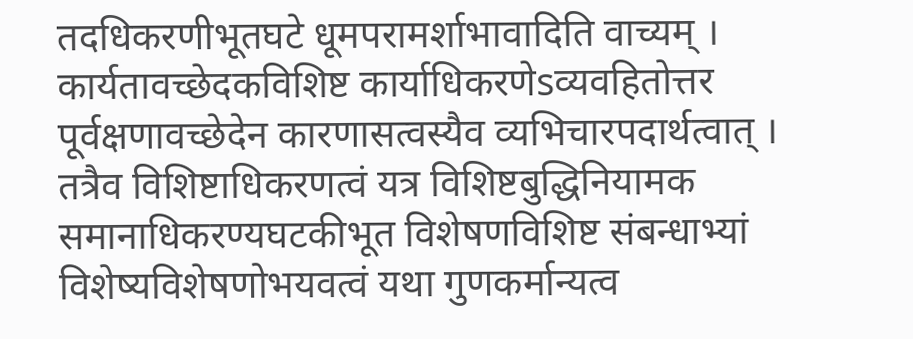तदधिकरणीभूतघटे धूमपरामर्शाभावादिति वाच्यम् ।
कार्यतावच्छेदकविशिष्ट कार्याधिकरणेsव्यवहितोत्तर पूर्वक्षणावच्छेदेन कारणासत्वस्यैव व्यभिचारपदार्थत्वात् । तत्रैव विशिष्टाधिकरणत्वं यत्र विशिष्टबुद्धिनियामक समानाधिकरण्यघटकीभूत विशेषणविशिष्ट संबन्धाभ्यां विशेष्यविशेषणोभयवत्वं यथा गुणकर्मान्यत्व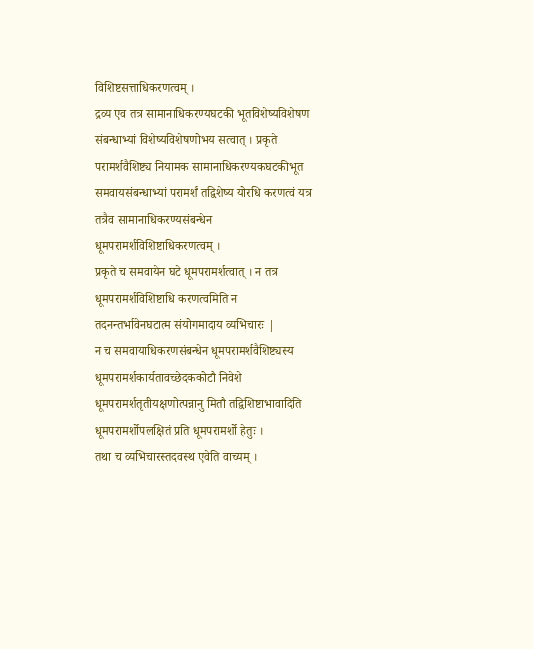विशिष्टसत्ताधिकरणत्वम् ।
द्रव्य एव तत्र सामानाधिकरण्यघटकी भूतविशेष्यविशेषण संबन्धाभ्यां विशेष्यविशेषणोभय सत्वात् । प्रकृते परामर्शवैशिष्ट्य नियामक सामानाधिकरण्यकघटकीभूत समवायसंबन्धाभ्यां परामर्शं तद्विशेष्य योरधि करणत्वं यत्र तत्रैव सामानाधिकरण्यसंबन्धेन धूमपरामर्शविशिष्टाधिकरणत्वम् ।
प्रकृते च समवायेन घटे धूमपरामर्शत्वात् । न तत्र धूमपरामर्शविशिष्टाधि करणत्वमिति न तदनन्तर्भावेनघटात्म संयोगमादाय व्यभिचारः |
न च समवायाधिकरणसंबन्धेन धूमपरामर्शवैशिष्ट्यस्य धूमपरामर्शकार्यतावच्छेदककोटौ निवेशे धूमपरामर्शतृतीयक्षणोत्पन्नानु मितौ तद्विशिष्टाभावादिति धूमपरामर्शोपलक्षितं प्रति धूमपरामर्शो हेतुः ।
तथा च व्यभिचारस्तदवस्थ एवेति वाच्यम् ।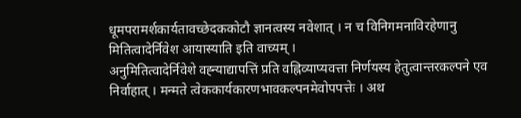धूमपरामर्शकार्यतावच्छेदककोटौ ज्ञानत्वस्य नवेशात् । न च विनिगमनाविरहेणानु मितित्वादेर्निवेश आयास्याति इति वाच्यम् ।
अनुमितित्वादेर्निवेशे वह्न्याद्यापत्तिं प्रति वह्निव्याप्यवत्ता निर्णयस्य हेतुत्वान्तरकल्पने एव निर्वाहात् । मन्मते त्वेककार्यकारणभावकल्पनमेवोपपत्तेः । अथ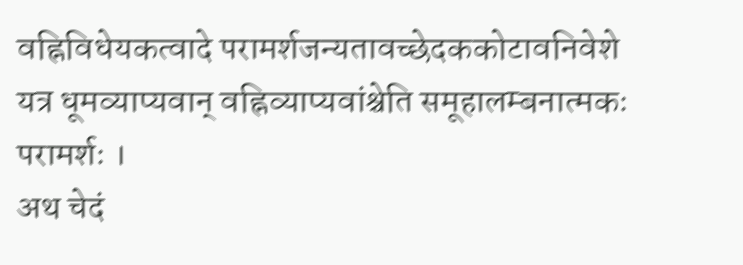वह्निविधेयकत्वादे परामर्शजन्यतावच्छेदककोटावनिवेशे यत्र धूमव्याप्यवान् वह्निव्याप्यवांश्चेति समूहालम्बनात्मकः परामर्शः ।
अथ चेदं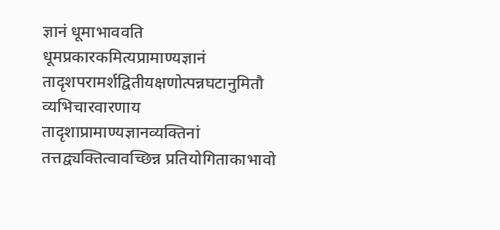ज्ञानं धूमाभाववति धूमप्रकारकमित्यप्रामाण्यज्ञानं तादृशपरामर्शद्वितीयक्षणोत्पन्नघटानुमितौ व्यभिचारवारणाय तादृशाप्रामाण्यज्ञानव्यक्तिनां तत्तद्व्यक्तित्वावच्छिन्न प्रतियोगिताकाभावो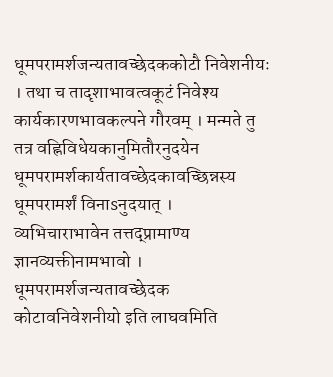धूमपरामर्शजन्यतावच्छेदककोटौ निवेशनीयः । तथा च तादृशाभावत्वकूटं निवेश्य कार्यकारणभावकल्पने गौरवम् । मन्मते तु तत्र वह्निविधेयकानुमितौरनुदयेन धूमपरामर्शकार्यतावच्छेदकावच्छिन्नस्य धूमपरामर्शं विनाsनुदयात् ।
व्यभिचाराभावेन तत्तद्प्रामाण्य ज्ञानव्यक्तीनामभावो । धूमपरामर्शजन्यतावच्छेदक कोटावनिवेशनीयो इति लाघवमिति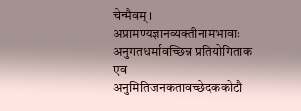चेन्मैवम् । अप्रामण्यज्ञानव्यक्तीनामभावाः अनुगतधर्मावच्छिन्न प्रतियोगिताक एव अनुमितिजनकतावच्छेदककोटौ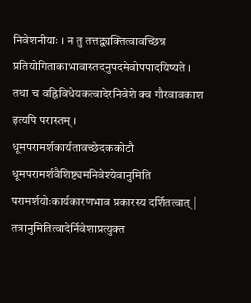निवेशनीयाः । न तु तत्तद्व्यक्तित्वावच्छिन्न प्रतियोगिताकाभावास्तदनुपदमेवोपपादयिष्यते । तथा च वह्निविधेयकत्वादेरनिवेशे क्व गौरवावकाश इत्यपि परास्तम् ।
धूमपरामर्शकार्यतावच्छेदककोटौ धूमपरामर्शवैशिष्ट्यमनिवेश्येवानुमिति परामर्शयोःकार्यकारणभाव प्रकारस्य दर्शितत्वात् |
तत्रानुमितित्वादेर्निवेशाप्रत्युक्त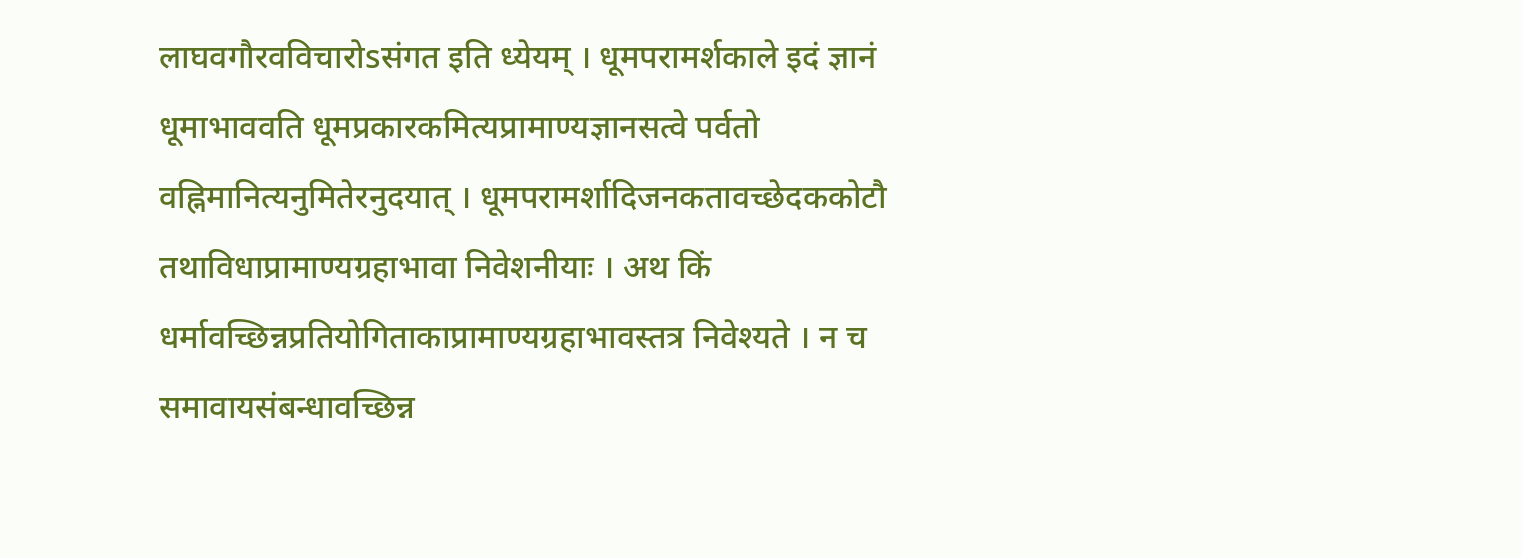लाघवगौरवविचारोsसंगत इति ध्येयम् । धूमपरामर्शकाले इदं ज्ञानं धूमाभाववति धूमप्रकारकमित्यप्रामाण्यज्ञानसत्वे पर्वतो वह्निमानित्यनुमितेरनुदयात् । धूमपरामर्शादिजनकतावच्छेदककोटौ तथाविधाप्रामाण्यग्रहाभावा निवेशनीयाः । अथ किं धर्मावच्छिन्नप्रतियोगिताकाप्रामाण्यग्रहाभावस्तत्र निवेश्यते । न च समावायसंबन्धावच्छिन्न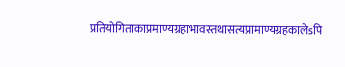प्रतियोगिताकाप्रमाण्यग्रहाभावस्तथासत्यप्रामाण्यग्रहकालेsपि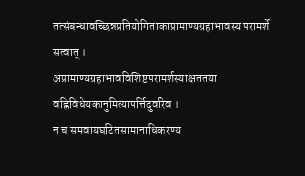तत्संबन्धावच्छिन्नप्रतियोगिताकाप्रामाण्यग्रहाभावस्य परामर्शे सत्वात् ।
अप्रामाण्यग्रहाभावविशिष्टपरामर्शस्याक्षततया वह्निविधेयकानुमित्यापर्त्तिदुर्वारेव ।
न च समवायघटितसामानाधिकरण्य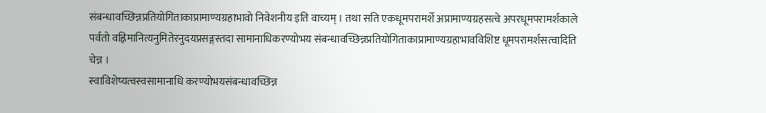संबन्धावच्छिन्नप्रतियोगिताकाप्रामाण्यग्रहाभावो निवेशनीय इति वाच्यम् । तथा सति एकधूमपरामर्शे अप्रामाण्यग्रहसत्वे अपरधूमपरामर्शकाले पर्वतो वह्निमानित्यनुमितेरनुदयप्रसङ्गस्तदा सामानाधिकरण्योभय संबन्धावच्छिन्नप्रतियोगिताकाप्रामाण्यग्रहाभावविशिष्ट धूमपरामर्शसत्वादिति चेन्न ।
स्वाविशेष्यत्वस्वसामानाधि करण्योभयसंबन्धावच्छिन्न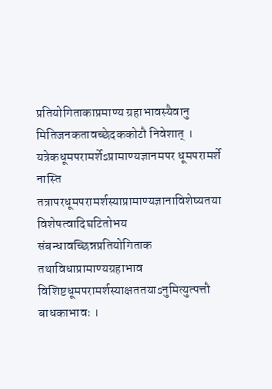प्रतियोगिताकाप्रमाण्य ग्रहाभावस्यैवानु मितिजनकतावच्छेदककोटौ निवेशात् ।
यत्रेकधूमपरामर्शेsप्रामाण्यज्ञानमपर धूमपरामर्शे नास्ति तत्रापरधूमपरामर्शस्याप्रामाण्यज्ञानाविशेष्यतया विशेषत्वादिघटितोभय संबन्धावच्छिन्नप्रतियोगिताक तथाविधाप्रामाण्यग्रहाभाव विशिष्टधूमपरामर्शस्याक्षततयाsनुमित्युत्पत्तौ बाधकाभावः ।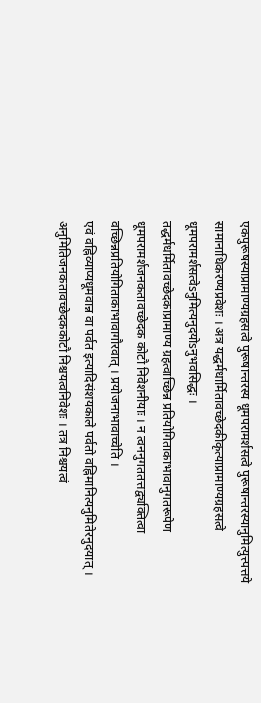एकपुरूषस्याप्रामाण्यग्रहसत्वे पुरूषान्तरस्य धूमपरामर्शसत्वे पुरूषान्तरस्यानुमित्युत्त्पत्तये सामानाधिकरण्यप्रवेशः । अत्र यद्धर्मधार्मितावच्छेदकीकृत्याप्रामाण्यग्रहसत्वे धूमपरामर्शसत्वेsनुमित्यनुदयोsनुभवसिद्धः ।
तद्धर्मधर्मितावच्छेदकाप्रामाण्य ग्रहत्वाच्छिन्न प्रतियोगिताकाभावानुगतरूपेण धूमपरामर्शजनकतावच्छेदक कोटौ निवेशनीयाः । न त्वननुगततत्तद्व्यक्तित्वा वच्छिन्नप्रतियोगिताकाभावागौरवात् । प्रयोजनाभावाच्चेति ।
एवं वह्निव्याप्यधूमवान्न वा पर्वत इत्यादिसंशयकाले पर्वतो वह्निमानित्यनुमितेरनुदयात् ।
अनुमितिजनकतावच्छेदककोटौ निश्चयत्वनिवेशः । तत्र निश्चयत्वं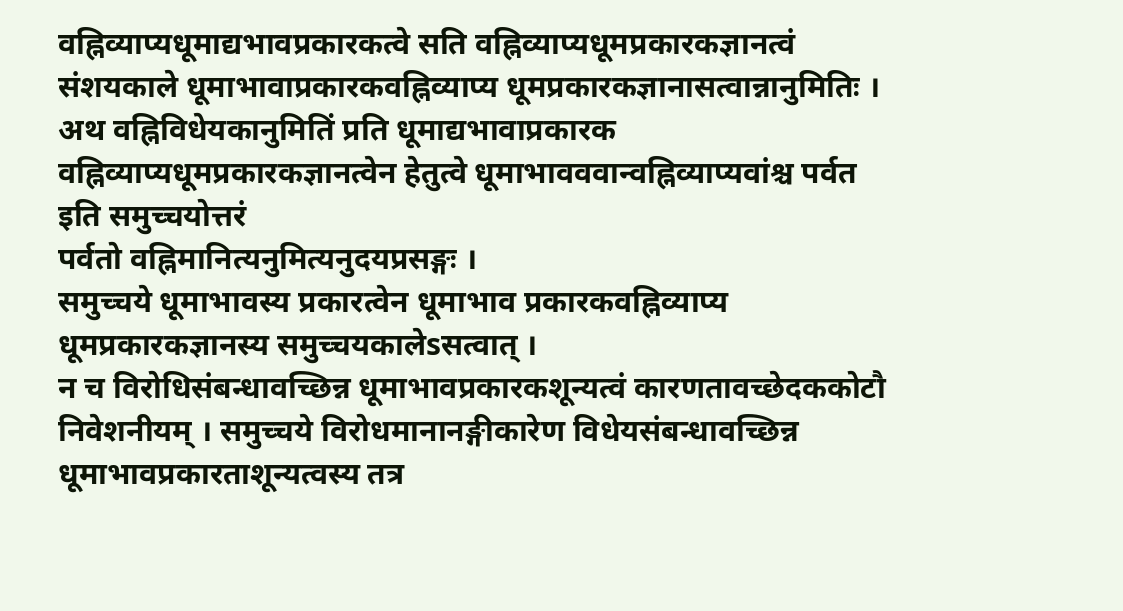वह्निव्याप्यधूमाद्यभावप्रकारकत्वे सति वह्निव्याप्यधूमप्रकारकज्ञानत्वं संशयकाले धूमाभावाप्रकारकवह्निव्याप्य धूमप्रकारकज्ञानासत्वान्नानुमितिः ।
अथ वह्निविधेयकानुमितिं प्रति धूमाद्यभावाप्रकारक वह्निव्याप्यधूमप्रकारकज्ञानत्वेन हेतुत्वे धूमाभावववान्वह्निव्याप्यवांश्च पर्वत इति समुच्चयोत्तरं
पर्वतो वह्निमानित्यनुमित्यनुदयप्रसङ्गः ।
समुच्चये धूमाभावस्य प्रकारत्वेन धूमाभाव प्रकारकवह्निव्याप्य धूमप्रकारकज्ञानस्य समुच्चयकालेsसत्वात् ।
न च विरोधिसंबन्धावच्छिन्न धूमाभावप्रकारकशून्यत्वं कारणतावच्छेदककोटौ निवेशनीयम् । समुच्चये विरोधमानानङ्गीकारेण विधेयसंबन्धावच्छिन्न धूमाभावप्रकारताशून्यत्वस्य तत्र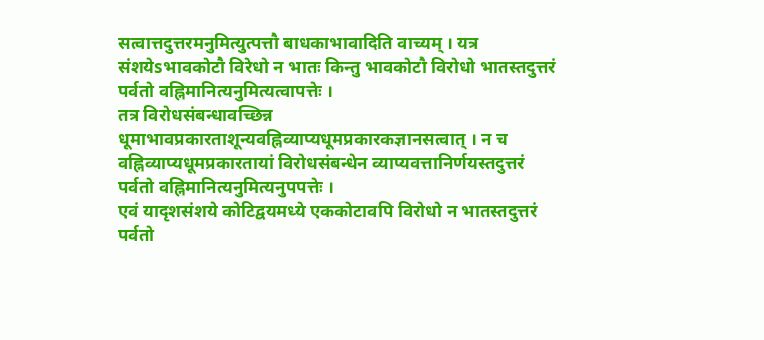सत्वात्तदुत्तरमनुमित्युत्पत्तौ बाधकाभावादिति वाच्यम् । यत्र संशयेsभावकोटौ विरेधो न भातः किन्तु भावकोटौ विरोधो भातस्तदुत्तरं पर्वतो वह्निमानित्यनुमित्यत्वापत्तेः ।
तत्र विरोधसंबन्धावच्छिन्न धूमाभावप्रकारताशून्यवह्निव्याप्यधूमप्रकारकज्ञानसत्वात् । न च वह्निव्याप्यधूमप्रकारतायां विरोधसंबन्धेन व्याप्यवत्तानिर्णयस्तदुत्तरं पर्वतो वह्निमानित्यनुमित्यनुपपत्तेः ।
एवं यादृशसंशये कोटिद्वयमध्ये एककोटावपि विरोधो न भातस्तदुत्तरं पर्वतो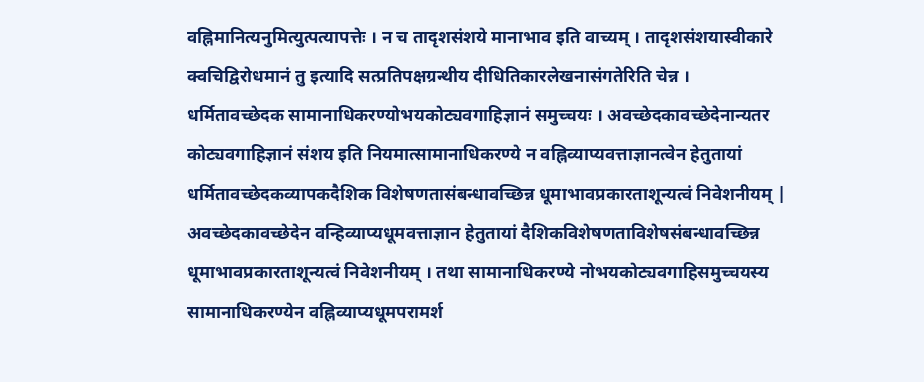वह्निमानित्यनुमित्युत्पत्यापत्तेः । न च तादृशसंशये मानाभाव इति वाच्यम् । तादृशसंशयास्वीकारे क्वचिद्विरोधमानं तु इत्यादि सत्प्रतिपक्षग्रन्थीय दीधितिकारलेखनासंगतेरिति चेन्न ।
धर्मितावच्छेदक सामानाधिकरण्योभयकोट्यवगाहिज्ञानं समुच्चयः । अवच्छेदकावच्छेदेनान्यतर कोट्यवगाहिज्ञानं संशय इति नियमात्सामानाधिकरण्ये न वह्निव्याप्यवत्ताज्ञानत्वेन हेतुतायां धर्मितावच्छेदकव्यापकदैशिक विशेषणतासंबन्धावच्छिन्न धूमाभावप्रकारताशून्यत्वं निवेशनीयम् |
अवच्छेदकावच्छेदेन वन्हिव्याप्यधूमवत्ताज्ञान हेतुतायां दैशिकविशेषणताविशेषसंबन्धावच्छिन्न धूमाभावप्रकारताशून्यत्वं निवेशनीयम् । तथा सामानाधिकरण्ये नोभयकोट्यवगाहिसमुच्चयस्य सामानाधिकरण्येन वह्निव्याप्यधूमपरामर्श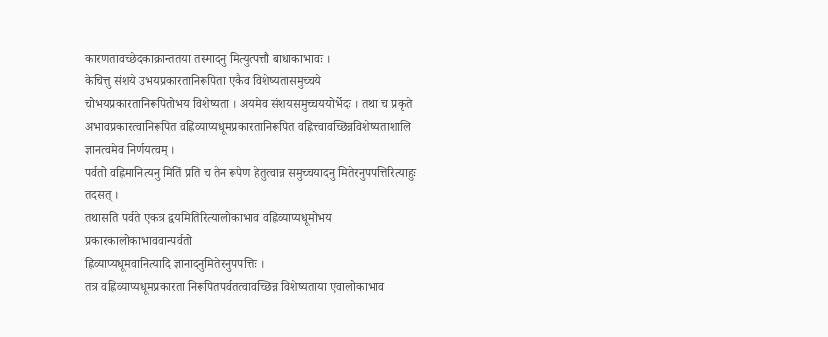कारणतावच्छेदकाक्रान्ततया तस्मादनु मित्युत्पत्तौ बाधाकाभावः ।
केचित्तु संशये उभयप्रकारतानिरूपिता एकैव विशेष्यतासमुच्चये चोभयप्रकारतानिरूपितोभय विशेष्यता । अयमेव संशयसमुच्चययोर्भेदः । तथा च प्रकृते अभावप्रकारत्वानिरूपित वह्निव्याप्यधूमप्रकारतानिरूपित वह्नित्त्वावच्छिन्नविशेष्यताशालि ज्ञानत्वमेव निर्णयत्वम् ।
पर्वतो वह्निमानित्यनु मितिं प्रति च तेन रूपेण हेतुत्वान्न समुच्चयादनु मितेरनुपपत्तिरित्याहुः तदसत् ।
तथासति पर्वते एकत्र द्वयमितिरित्यालोकाभाव वह्निव्याप्यधूमोभय प्रकारकालोकाभाववान्पर्वतो
ह्निव्याप्यधूमवानित्यादि ज्ञानादनुमितेरनुपपत्तिः ।
तत्र वह्निव्याप्यधूमप्रकारता निरूपितपर्वतत्वावच्छिन्न विशेष्यताया एवालोकाभाव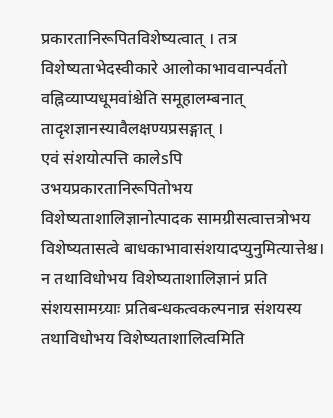प्रकारतानिरूपितविशेष्यत्वात् । तत्र विशेष्यताभेदस्वीकारे आलोकाभाववान्पर्वतो वह्निव्याप्यधूमवांश्चेति समूहालम्बनात् तादृशज्ञानस्यावैलक्षण्यप्रसङ्गात् ।
एवं संशयोत्पत्ति कालेsपि उभयप्रकारतानिरूपितोभय विशेष्यताशालिज्ञानोत्पादक सामग्रीसत्वात्तत्रोभय विशेष्यतासत्वे बाधकाभावासंशयादप्युनुमित्यात्तेश्च।
न तथाविधोभय विशेष्यताशालिज्ञानं प्रति संशयसामग्र्याः प्रतिबन्धकत्वकल्पनान्न संशयस्य तथाविधोभय विशेष्यताशालित्वमिति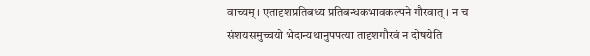वाच्यम् । एतादृशप्रतिबध्य प्रतिबन्धकभावकल्पने गौरवात् । न च संशयसमुच्चयो भेदान्यथानुपपत्या तादृशगौरवं न दोषयेति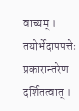वाच्यम् ।
तयोर्भेदापपत्तेः प्रकारान्तरेण दर्शितत्वात् ।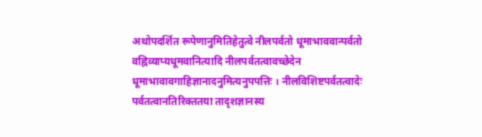अथोपदर्शित रूपेणानुमितिहेतुत्वे नीलपर्वतो धूमाभाववान्पर्वतो वह्निव्याप्यधूमवानित्यादि नीलपर्वतत्वावच्छेदेन धूमाभावावगाहिज्ञानादनुमित्यनुपपत्तिः । नीलविशिष्टपर्वतत्वादेः पर्वतत्वानतिरिक्ततया तादृशज्ञानस्य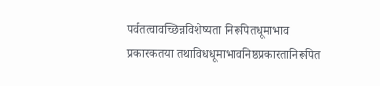पर्वतत्वावच्छिन्नविशेष्यता निरूपितधूमाभाव प्रकारकतया तथाविधधूमाभावनिष्ठप्रकारतानिरूपित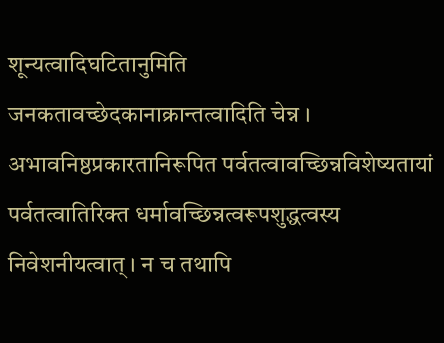शून्यत्वादिघटितानुमिति जनकतावच्छेदकानाक्रान्तत्वादिति चेन्न ।
अभावनिष्ठप्रकारतानिरूपित पर्वतत्वावच्छिन्नविशेष्यतायां पर्वतत्वातिरिक्त धर्मावच्छिन्नत्वरूपशुद्धत्वस्य निवेशनीयत्वात् । न च तथापि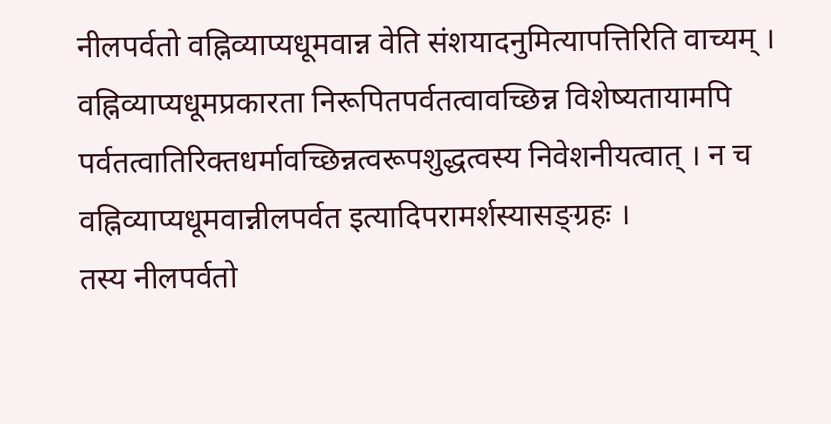नीलपर्वतो वह्निव्याप्यधूमवान्न वेति संशयादनुमित्यापत्तिरिति वाच्यम् ।
वह्निव्याप्यधूमप्रकारता निरूपितपर्वतत्वावच्छिन्न विशेष्यतायामपि पर्वतत्वातिरिक्तधर्मावच्छिन्नत्वरूपशुद्धत्वस्य निवेशनीयत्वात् । न च वह्निव्याप्यधूमवान्नीलपर्वत इत्यादिपरामर्शस्यासङ्ग्रहः ।
तस्य नीलपर्वतो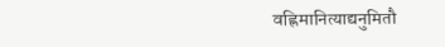वह्निमानित्याद्यनुमितौ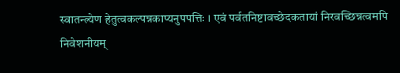स्वातन्त्र्येण हेतुत्वकल्पन्नकाप्यनुपपत्तिः । एवं पर्वतनिष्टावच्छेदकतायां निरवच्छिन्नत्वमपि निवेशनीयम्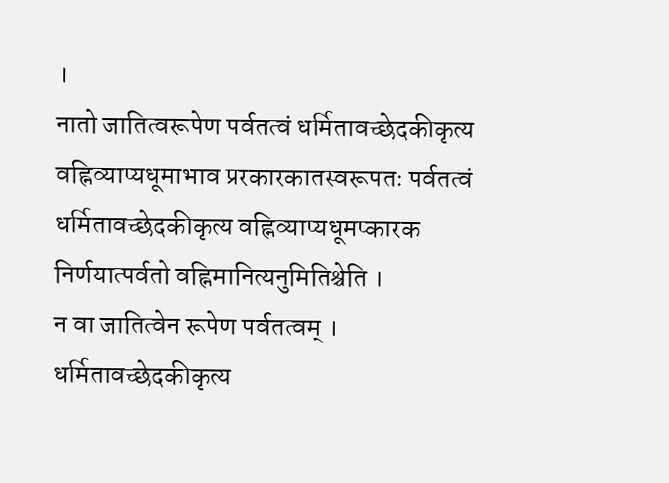।
नातो जातित्वरूपेण पर्वतत्वं धर्मितावच्छेदकीकृत्य वह्निव्याप्यधूमाभाव प्ररकारकातस्वरूपतः पर्वतत्वं धर्मितावच्छेदकीकृत्य वह्निव्याप्यधूमप्कारक निर्णयात्पर्वतो वह्निमानित्यनुमितिश्चेति ।
न वा जातित्वेन रूपेण पर्वतत्वम् । धर्मितावच्छेदकीकृत्य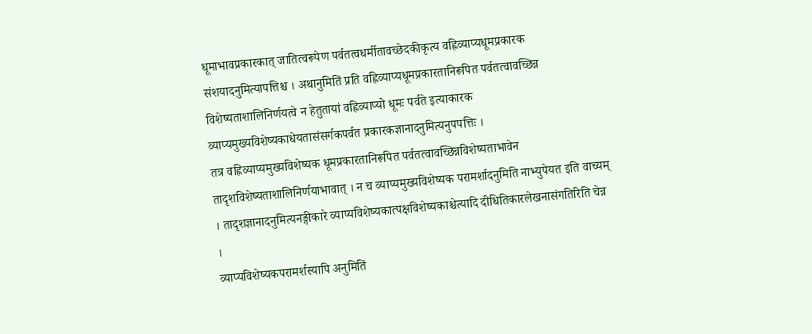धूमाभावप्रकारकात् जातित्वरूपेण पर्वतत्वधर्मीतावच्छेदकीकृत्य वह्निव्याप्यधूमप्रकारक संशयादनुमित्यापत्तिश्च । अथानुमितिं प्रति वह्निव्याप्यधूमप्रकारतानिरूपित पर्वतत्वावच्छिन्न विशेष्यताशालिनिर्णयत्वे न हेतुतायां वह्निव्याप्यो धूमः पर्वते इत्याकारक व्याप्यमुख्यविशेष्यकाधेयतासंसर्गकपर्वत प्रकारकज्ञानादनुमित्यनुपपत्तिः ।
तत्र वह्निव्याप्यमुख्यविशेष्यक धूमप्रकारतानिरूपित पर्वतत्वावच्छिन्नविशेष्यताभावेन तादृशविशेष्यताशालिनिर्णयाभावात् । न च व्याप्यमुख्यविशेष्यक परामर्शादनुमिति नाभ्युपेयत इति वाच्यम् । तादृशज्ञानादनुमित्यनङ्गीकारे व्याप्यविशेष्यकात्पक्षविशेष्यकाश्चेत्यादि दीधितिकारलेखनासंगतिरिति चेन्न ।
व्याप्यविशेष्यकपरामर्शस्यापि अनुमितिं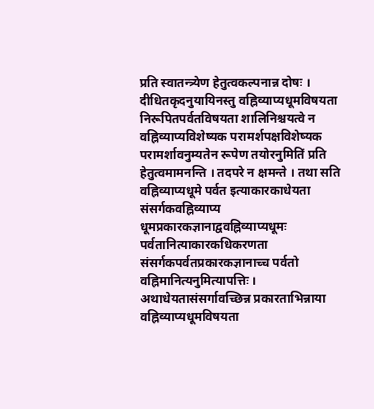प्रति स्वातन्त्र्येण हेतुत्वकल्पनान्न दोषः । दीधितकृदनुयायिनस्तु वह्निव्याप्यधूमविषयता निरूपितपर्वतविषयता शालिनिश्चयत्वे न वह्निव्याप्यविशेष्यक परामर्शपक्षविशेष्यक परामर्शावनुम्यतेन रूपेण तयोरनुमितिं प्रति हेतुत्वमामनन्ति । तदपरे न क्षमन्ते । तथा सति वह्निव्याप्यधूमे पर्वत इत्याकारकाधेयता संसर्गकवह्निव्याप्य धूमप्रकारकज्ञानाद्ववह्निव्याप्यधूमः पर्वतानित्याकारकधिकरणता संसर्गकपर्वतप्रकारकज्ञानाच्च पर्वतो वह्निमानित्यनुमित्यापत्तिः ।
अथाधेयतासंसर्गावच्छिन्न प्रकारताभिन्नाया वह्निव्याप्यधूमविषयता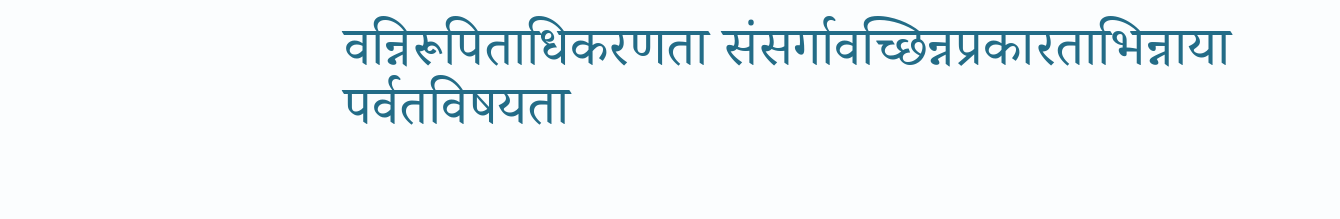वन्निरूपिताधिकरणता संसर्गावच्छिन्नप्रकारताभिन्नाया पर्वतविषयता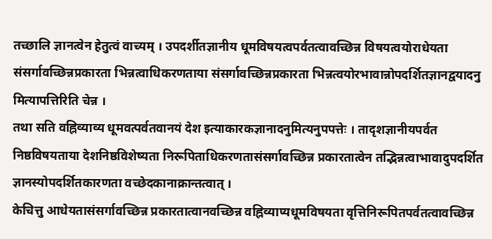तच्छालि ज्ञानत्वेन हेतुत्वं वाच्यम् । उपदर्शीतज्ञानीय धूमविषयत्वपर्वतत्वावच्छिन्न विषयत्वयोराधेयता संसर्गावच्छिन्नप्रकारता भिन्नत्वाधिकरणताया संसर्गावच्छिन्नप्रकारता भिन्नत्वयोरभावान्नोपदर्शितज्ञानद्वयादनु मित्यापत्तिरिति चेन्न ।
तथा सति वह्निव्याव्य धूमवत्पर्वतवानयं देश इत्याकारकज्ञानादनुमित्यनुपपत्तेः । तादृशज्ञानीयपर्वत निष्ठविषयताया देशनिष्ठविशेष्यता निरूपिताधिकरणतासंसर्गावच्छिन्न प्रकारतात्वेन तद्भिन्नत्वाभावादुपदर्शित ज्ञानस्योपदर्शितकारणता वच्छेदकानाक्रान्तत्वात् ।
केचित्तु आधेयतासंसर्गावच्छिन्न प्रकारतात्वानवच्छिन्न वह्निव्याप्यधूमविषयता वृत्तिनिरूपितपर्वतत्वावच्छिन्न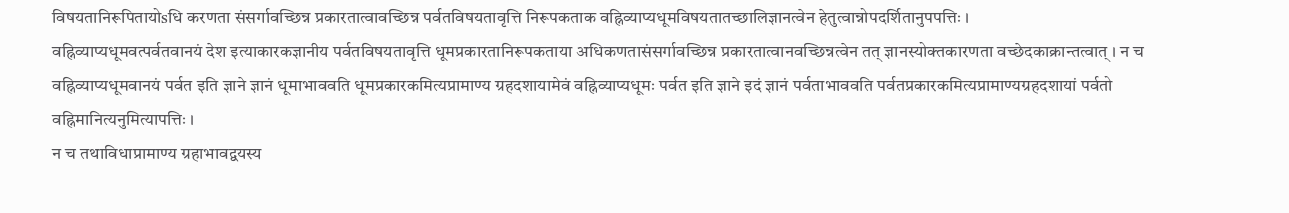विषयतानिरूपितायोsधि करणता संसर्गावच्छिन्न प्रकारतात्वावच्छिन्न पर्वतविषयतावृत्ति निरूपकताक वह्निव्याप्यधूमविषयतातच्छालिज्ञानत्वेन हेतुत्वान्नोपदर्शितानुपपत्तिः ।
वह्निव्याप्यधूमवत्पर्वतवानयं देश इत्याकारकज्ञानीय पर्वतविषयतावृत्ति धूमप्रकारतानिरूपकताया अधिकणतासंसर्गावच्छिन्न प्रकारतात्वानवच्छिन्नत्वेन तत् ज्ञानस्योक्तकारणता वच्छेदकाक्रान्तत्वात् । न च वह्निव्याप्यधूमवानयं पर्वत इति ज्ञाने ज्ञानं धूमाभाववति धूमप्रकारकमित्यप्रामाण्य ग्रहदशायामेवं वह्निव्याप्यधूमः पर्वत इति ज्ञाने इदं ज्ञानं पर्वताभाववति पर्वतप्रकारकमित्यप्रामाण्यग्रहदशायां पर्वतो वह्निमानित्यनुमित्यापत्तिः ।
न च तथाविधाप्रामाण्य ग्रहाभावद्वयस्य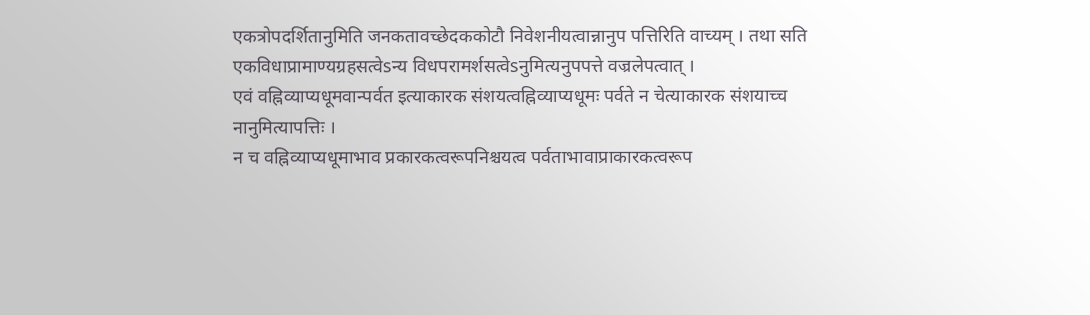एकत्रोपदर्शितानुमिति जनकतावच्छेदककोटौ निवेशनीयत्वान्नानुप पत्तिरिति वाच्यम् । तथा सति एकविधाप्रामाण्यग्रहसत्वेsन्य विधपरामर्शसत्वेsनुमित्यनुपपत्ते वज्रलेपत्वात् ।
एवं वह्निव्याप्यधूमवान्पर्वत इत्याकारक संशयत्वह्निव्याप्यधूमः पर्वते न चेत्याकारक संशयाच्च नानुमित्यापत्तिः ।
न च वह्निव्याप्यधूमाभाव प्रकारकत्वरूपनिश्चयत्व पर्वताभावाप्राकारकत्वरूप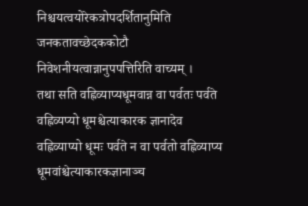निश्चयत्वयोरेकत्रोपदर्शितानुमिति जनकतावच्छेदककोटौ निवेशनीयत्वान्नानुपपत्तिरिति वाच्यम् ।
तथा सति वह्निव्याप्यधूमवान्न वा पर्वतः पर्वते वह्निव्यप्यो धूमश्चेत्याकारक ज्ञानादेव वह्निव्याप्यो धूमः पर्वते न वा पर्वतो वह्निव्याप्य धूमवांश्चेत्याकारकज्ञानाञ्च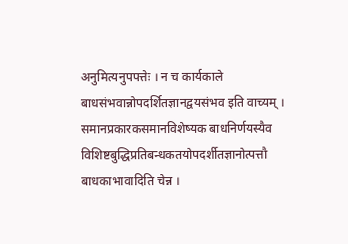अनुमित्यनुपपत्तेः । न च कार्यकाले बाधसंभवान्नोपदर्शितज्ञानद्वयसंभव इति वाच्यम् ।
समानप्रकारकसमानविशेष्यक बाधनिर्णयस्यैव विशिष्टबुद्धिप्रतिबन्धकतयोपदर्शीतज्ञानोत्पत्तौ बाधकाभावादिति चेन्न ।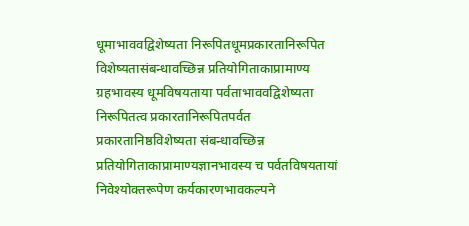धूमाभाववद्विशेष्यता निरूपितधूमप्रकारतानिरूपित विशेष्यतासंबन्धावच्छिन्न प्रतियोगिताकाप्रामाण्य ग्रहभावस्य धूमविषयताया पर्वताभाववद्विशेष्यता निरूपितत्व प्रकारतानिरूपितपर्वत प्रकारतानिष्ठविशेष्यता संबन्धावच्छिन्न प्रतियोगिताकाप्रामाण्यज्ञानभावस्य च पर्वतविषयतायां निवेश्योक्तरूपेण कर्यकारणभावकल्पने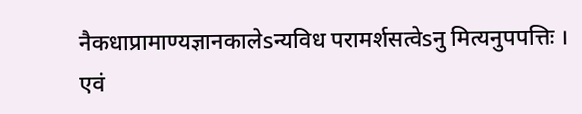नैकधाप्रामाण्यज्ञानकालेsन्यविध परामर्शसत्वेsनु मित्यनुपपत्तिः ।
एवं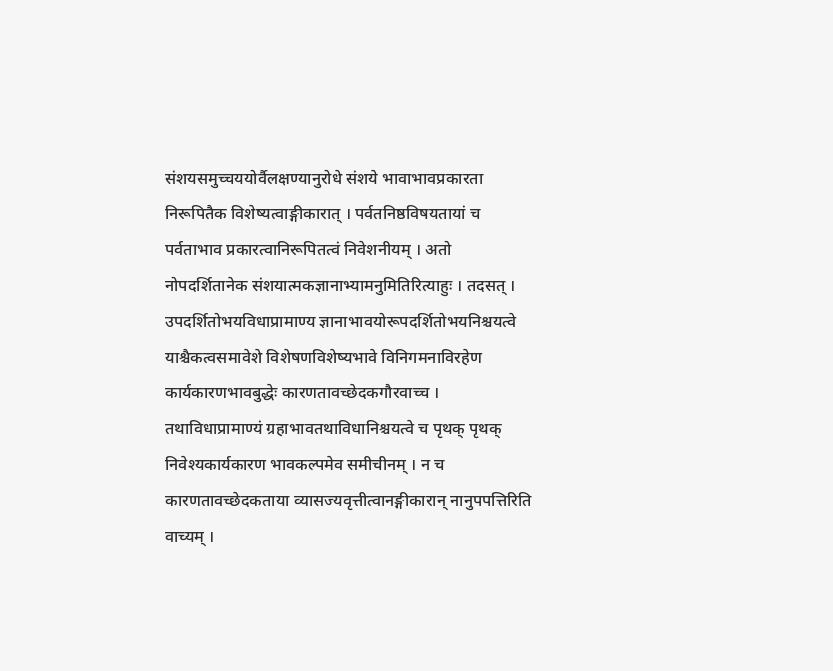संशयसमुच्चययोर्वैलक्षण्यानुरोधे संशये भावाभावप्रकारता निरूपितैक विशेष्यत्वाङ्गीकारात् । पर्वतनिष्ठविषयतायां च पर्वताभाव प्रकारत्वानिरूपितत्वं निवेशनीयम् । अतो नोपदर्शितानेक संशयात्मकज्ञानाभ्यामनुमितिरित्याहुः । तदसत् ।
उपदर्शितोभयविधाप्रामाण्य ज्ञानाभावयोरूपदर्शितोभयनिश्चयत्वे याश्चैकत्वसमावेशे विशेषणविशेष्यभावे विनिगमनाविरहेण कार्यकारणभावबुद्धेः कारणतावच्छेदकगौरवाच्च । तथाविधाप्रामाण्यं ग्रहाभावतथाविधानिश्चयत्वे च पृथक् पृथक् निवेश्यकार्यकारण भावकल्पमेव समीचीनम् । न च कारणतावच्छेदकताया व्यासज्यवृत्तीत्वानङ्गीकारान् नानुपपत्तिरिति वाच्यम् ।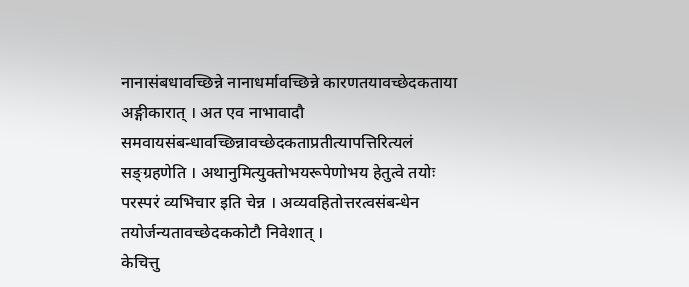नानासंबधावच्छिन्ने नानाधर्मावच्छिन्ने कारणतयावच्छेदकताया अङ्गीकारात् । अत एव नाभावादौ समवायसंबन्धावच्छिन्नावच्छेदकताप्रतीत्यापत्तिरित्यलं सङ्ग्रहणेति । अथानुमित्युक्तोभयरूपेणोभय हेतुत्वे तयोः परस्परं व्यभिचार इति चेन्न । अव्यवहितोत्तरत्वसंबन्धेन तयोर्जन्यतावच्छेदककोटौ निवेशात् ।
केचित्तु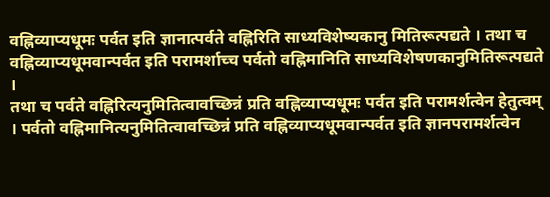वह्निव्याप्यधूमः पर्वत इति ज्ञानात्पर्वते वह्निरिति साध्यविशेष्यकानु मितिरूत्पद्यते । तथा च वह्निव्याप्यधूमवान्पर्वत इति परामर्शाच्च पर्वतो वह्निमानिति साध्यविशेषणकानुमितिरूत्पद्यते ।
तथा च पर्वते वह्निरित्यनुमितित्वावच्छिन्नं प्रति वह्निव्याप्यधूमः पर्वत इति परामर्शत्वेन हेतुत्वम् । पर्वतो वह्निमानित्यनुमितित्वावच्छिन्नं प्रति वह्निव्याप्यधूमवान्पर्वत इति ज्ञानपरामर्शत्वेन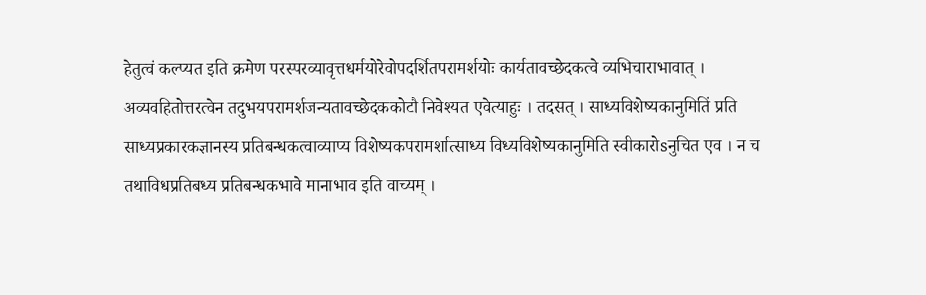हेतुत्वं कल्प्यत इति क्रमेण परस्परव्यावृत्तधर्मयोरेवोपदर्शितपरामर्शयोः कार्यतावच्छेदकत्वे व्यभिचाराभावात् ।
अव्यवहितोत्तरत्वेन तदुभयपरामर्शजन्यतावच्छेदककोटौ निवेश्यत एवेत्याहुः । तदसत् । साध्यविशेष्यकानुमितिं प्रति साध्यप्रकारकज्ञानस्य प्रतिबन्धकत्वाव्याप्य विशेष्यकपरामर्शात्साध्य विध्यविशेष्यकानुमिति स्वीकारोsनुचित एव । न च तथाविधप्रतिबध्य प्रतिबन्धकभावे मानाभाव इति वाच्यम् ।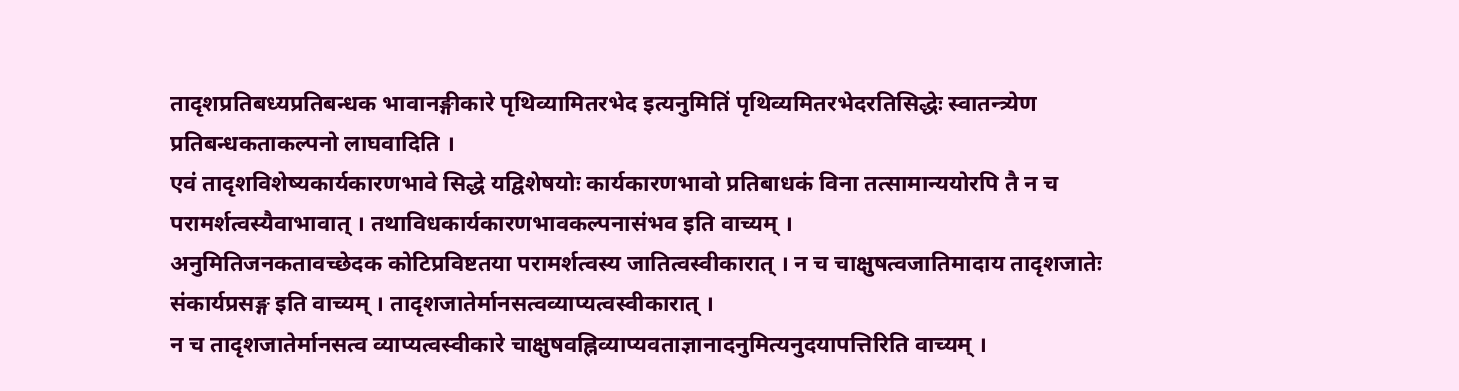तादृशप्रतिबध्यप्रतिबन्धक भावानङ्गीकारे पृथिव्यामितरभेद इत्यनुमितिं पृथिव्यमितरभेदरतिसिद्धेः स्वातन्त्र्येण प्रतिबन्धकताकल्पनो लाघवादिति ।
एवं तादृशविशेष्यकार्यकारणभावे सिद्धे यद्विशेषयोः कार्यकारणभावो प्रतिबाधकं विना तत्सामान्ययोरपि तै न च परामर्शत्वस्यैवाभावात् । तथाविधकार्यकारणभावकल्पनासंभव इति वाच्यम् ।
अनुमितिजनकतावच्छेदक कोटिप्रविष्टतया परामर्शत्वस्य जातित्वस्वीकारात् । न च चाक्षुषत्वजातिमादाय तादृशजातेः संकार्यप्रसङ्ग इति वाच्यम् । तादृशजातेर्मानसत्वव्याप्यत्वस्वीकारात् ।
न च तादृशजातेर्मानसत्व व्याप्यत्वस्वीकारे चाक्षुषवह्निव्याप्यवताज्ञानादनुमित्यनुदयापत्तिरिति वाच्यम् ।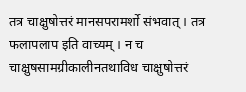तत्र चाक्षुषोत्तरं मानसपरामर्शो संभवात् । तत्र फलापलाप इति वाच्यम् । न च चाक्षुषसामग्रीकालीनतथाविध चाक्षुषोत्तरं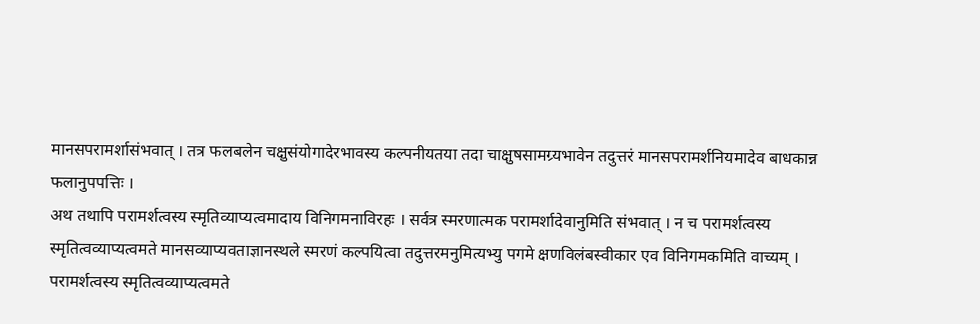मानसपरामर्शासंभवात् । तत्र फलबलेन चक्षुसंयोगादेरभावस्य कल्पनीयतया तदा चाक्षुषसामग्र्यभावेन तदुत्तरं मानसपरामर्शनियमादेव बाधकान्न फलानुपपत्तिः ।
अथ तथापि परामर्शत्वस्य स्मृतिव्याप्यत्वमादाय विनिगमनाविरहः । सर्वत्र स्मरणात्मक परामर्शादेवानुमिति संभवात् । न च परामर्शत्वस्य स्मृतित्वव्याप्यत्वमते मानसव्याप्यवताज्ञानस्थले स्मरणं कल्पयित्वा तदुत्तरमनुमित्यभ्यु पगमे क्षणविलंबस्वीकार एव विनिगमकमिति वाच्यम् ।
परामर्शत्वस्य स्मृतित्वव्याप्यत्वमते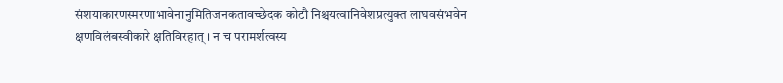संशयाकारणस्मरणाभावेनानुमितिजनकतावच्छेदक कोटौ निश्चयत्वानिवेशप्रत्युक्त लाघवसंभवेन क्षणविलंबस्वीकारे क्षतिविरहात् । न च परामर्शत्वस्य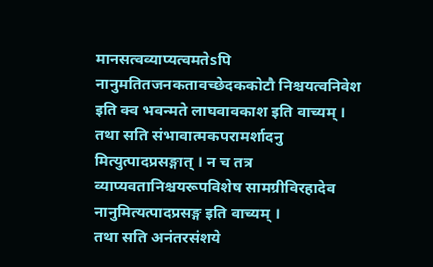मानसत्वव्याप्यत्वमतेsपि नानुमतितजनकतावच्छेदककोटौ निश्चयत्वनिवेश इति क्व भवन्मते लाघवावकाश इति वाच्यम् ।
तथा सति संभावात्मकपरामर्शादनु मित्युत्पादप्रसङ्गात् । न च तत्र व्याप्यवतानिश्चयरूपविशेष सामग्रीविरहादेव नानुमित्यत्पादप्रसङ्ग इति वाच्यम् ।
तथा सति अनंतरसंशये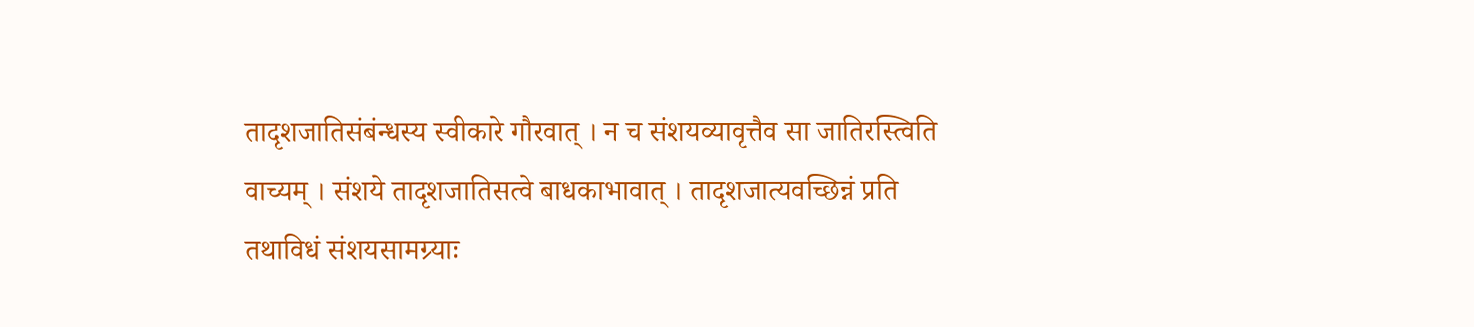तादृशजातिसंबंन्धस्य स्वीकारे गौरवात् । न च संशयव्यावृत्तैव सा जातिरस्त्विति वाच्यम् । संशये तादृशजातिसत्वे बाधकाभावात् । तादृशजात्यवच्छिन्नं प्रति तथाविधं संशयसामग्र्याः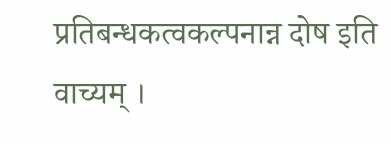प्रतिबन्धकत्वकल्पनान्न दोष इति वाच्यम् ।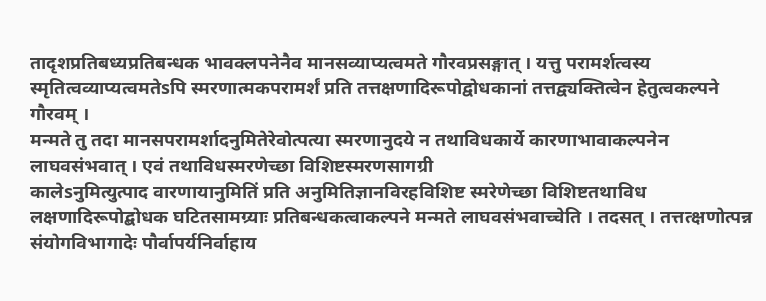तादृशप्रतिबध्यप्रतिबन्धक भावक्लपनेनैव मानसव्याप्यत्वमते गौरवप्रसङ्गात् । यत्तु परामर्शत्वस्य स्मृतित्वव्याप्यत्वमतेsपि स्मरणात्मकपरामर्शं प्रति तत्तक्षणादिरूपोद्वोधकानां तत्तद्व्यक्तित्वेन हेतुत्वकल्पने गौरवम् ।
मन्मते तु तदा मानसपरामर्शादनुमितेरेवोत्पत्या स्मरणानुदये न तथाविधकार्ये कारणाभावाकल्पनेन लाघवसंभवात् । एवं तथाविधस्मरणेच्छा विशिष्टस्मरणसागग्री
कालेsनुमित्युत्पाद वारणायानुमितिं प्रति अनुमितिज्ञानविरहविशिष्ट स्मरेणेच्छा विशिष्टतथाविध लक्षणादिरूपोद्बोधक घटितसामग्र्याः प्रतिबन्धकत्वाकल्पने मन्मते लाघवसंभवाच्चेति । तदसत् । तत्तत्क्षणोत्पन्न संयोगविभागादेः पौर्वापर्यनिर्वाहाय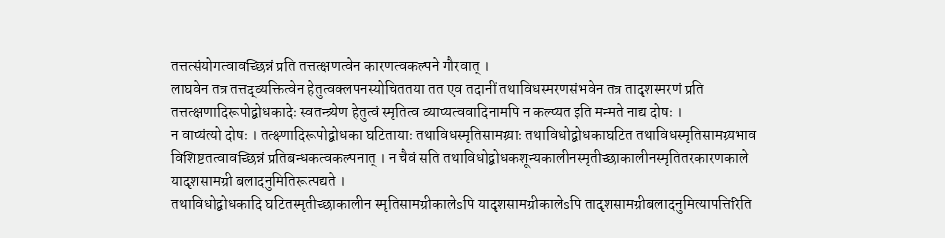तत्तत्संयोगत्वावच्छिन्नं प्रति तत्तत्क्षणत्वेन कारणत्वकल्पने गौरवात् ।
लाघवेन तत्र तत्तद्व्यक्तित्वेन हेतुत्वक्लपनस्योचिततया तत एव तदानीं तथाविधस्मरणसंभवेन तत्र तादृशस्मरणं प्रति तत्तत्क्षणादिरूपोद्बोधकादेः स्वतन्त्र्येण हेतुत्वं स्मृतित्व व्याप्यत्ववादिनामपि न कल्प्यत इति मन्मते नाद्य दोषः ।
न वाप्यंत्यो दोषः । तत्क्ष्णादिरूपोद्बोधका घटितायाः तथाविधस्मृतिसामग्र्याः तथाविधोद्बोधकाघटित तथाविधस्मृतिसामग्र्यभाव विशिष्टतत्वावच्छिन्नं प्रतिबन्धकत्वकल्पनात् । न चैवं सति तथाविधोद्बोधकशून्यकालीनस्मृतीच्छाकालीनस्मृतितरकारणकाले यादृशसामग्री बलादनुमितिरूत्पद्यते ।
तथाविधोद्बोधकादि घटितस्मृतीच्छाकालीन स्मृतिसामग्रीकालेsपि यादृशसामग्रीकालेsपि तादृशसामग्रीबलादनुमित्यापत्तिरिति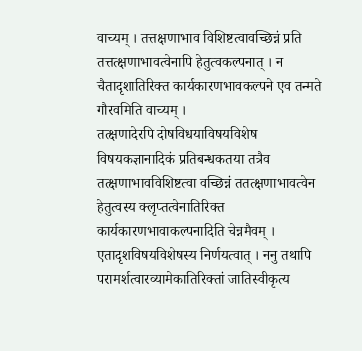वाच्यम् । तत्तक्षणाभाव विशिष्टत्वावच्छिन्नं प्रति तत्तत्क्षणाभावत्वेनापि हेतुत्वकल्पनात् । न चैतादृशातिरिक्त कार्यकारणभावकल्पने एव तन्मते गौरवमिति वाच्यम् ।
तत्क्षणादेरपि दोषविधयाविषयविशेष विषयकज्ञानादिकं प्रतिबन्धकतया तत्रैव
तत्क्षणाभावविशिष्टत्वा वच्छिन्नं ततत्क्षणाभावत्वेन हेतुत्वस्य क्लृप्तत्वेनातिरिक्त कार्यकारणभावाकल्पनादिति चेन्नमैवम् ।
एतादृशविषयविशेषस्य निर्णयत्वात् । ननु तथापि परामर्शत्वारव्यामेकातिरिक्तां जातिस्वीकृत्य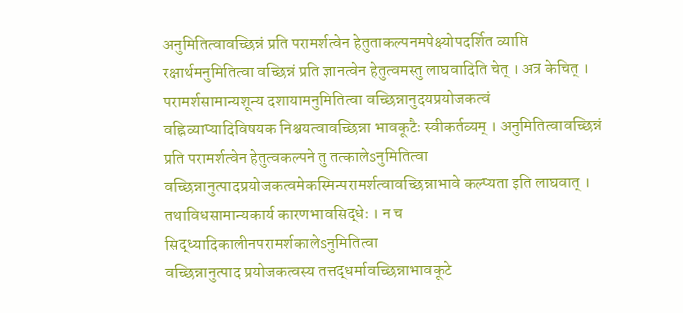अनुमितित्वावच्छिन्नं प्रति परामर्शत्वेन हेतुताकल्पनमपेक्ष्योपदर्शित व्याप्ति रक्षार्थमनुमितित्वा वच्छिन्नं प्रति ज्ञानत्वेन हेतुत्वमस्तु लाघवादिति चेत् । अत्र केचित् ।
परामर्शसामान्यशून्य दशायामनुमितित्वा वच्छिन्नानुदयप्रयोजकत्वं वह्निव्याप्यादिविषयक निश्चयत्वावच्छिन्ना भावकूटैः स्वीकर्तव्यम् । अनुमितित्वावच्छिन्नं प्रति परामर्शत्वेन हेतुत्वकल्पने तु तत्कालेsनुमितित्वा वच्छिन्नानुत्पादप्रयोजकत्वमेकस्मिन्परामर्शत्वावच्छिन्नाभावे कल्प्यता इति लाघवात् ।
तथाविधसामान्यकार्य कारणभावसिद्धेः । न च सिद्ध्यादिकालीनपरामर्शकालेsनुमितित्वा
वच्छिन्नानुत्पाद प्रयोजकत्वस्य तत्तद्धर्मावच्छिन्नाभावकूटे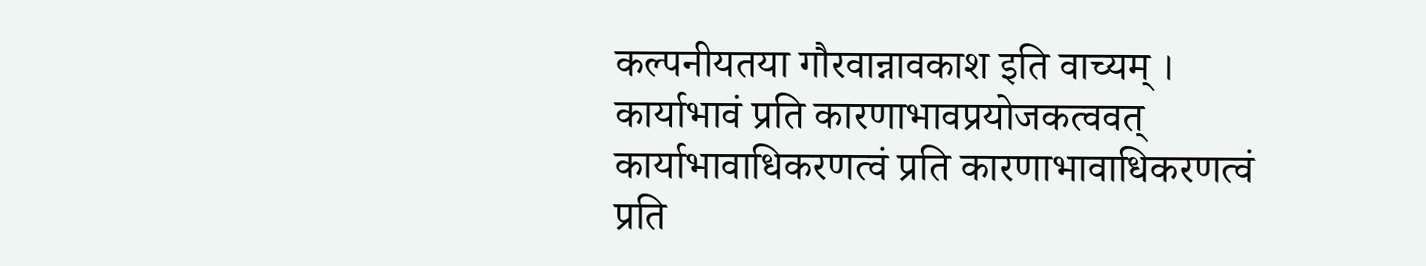कल्पनीयतया गौरवान्नावकाश इति वाच्यम् । कार्याभावं प्रति कारणाभावप्रयोजकत्ववत् कार्याभावाधिकरणत्वं प्रति कारणाभावाधिकरणत्वं प्रति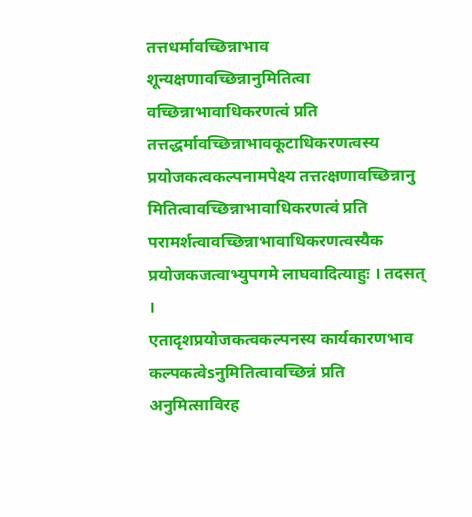तत्तधर्मावच्छिन्नाभाव शून्यक्षणावच्छिन्नानुमितित्वा वच्छिन्नाभावाधिकरणत्वं प्रति तत्तद्धर्मावच्छिन्नाभावकूटाधिकरणत्वस्य प्रयोजकत्वकल्पनामपेक्ष्य तत्तत्क्षणावच्छिन्नानु मितित्वावच्छिन्नाभावाधिकरणत्वं प्रति परामर्शत्वावच्छिन्नाभावाधिकरणत्वस्यैक प्रयोजकजत्वाभ्युपगमे लाघवादित्याहुः । तदसत् ।
एतादृशप्रयोजकत्वकल्पनस्य कार्यकारणभाव कल्पकत्वेsनुमितित्वावच्छिन्नं प्रति अनुमित्साविरह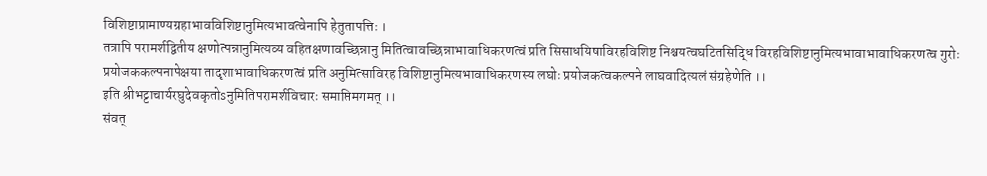विशिष्टाप्रामाण्यग्रहाभावविशिष्टानुमित्यभावत्वेनापि हेतुतापत्तिः ।
तत्रापि परामर्शद्वितीय क्षणोत्पन्नानुमित्यव्य वहितक्षणावच्छिन्नानु मितित्वावच्छिन्नाभावाधिकरणत्वं प्रति सिसाधयिषाविरहविशिष्ट निश्चयत्वघटितसिद्धि विरहविशिष्टानुमित्यभावाभावाधिकरणत्व गुरोः प्रयोजककल्पनापेक्षया तादृशाभावाधिकरणत्वं प्रति अनुमित्साविरह विशिष्टानुमित्यभावाधिकरणस्य लघोः प्रयोजकत्वकल्पने लाघवादित्यलं संग्रहेणेति ।।
इति श्रीभट्टाचार्यरघुदेवकृतोsनुमितिपरामर्शविचारः समाप्तिमगमत् ।।
संवत्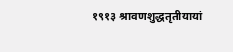१९१३ श्रावणशुद्धतृतीयायां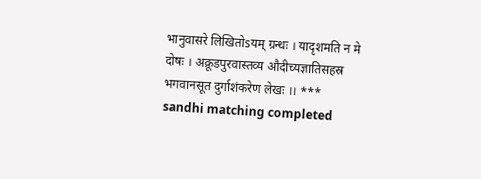भानुवासरे लिखितोsयम् ग्रन्थः । यादृशमति न मे दोषः । अक्रूडपुरवास्तव्य औदीच्यज्ञातिसहस्र भगवानसूत दुर्गाशंकरेण लेखः ।। ***
sandhi matching completed